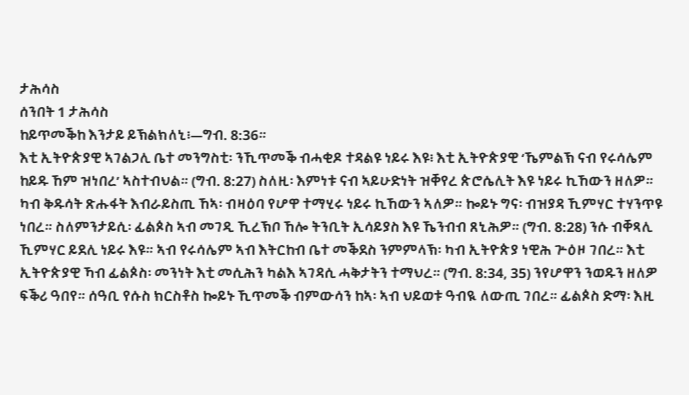ታሕሳስ
ሰንበት 1 ታሕሳስ
ከይጥመቕከ እንታይ ይኽልክለኒ፧—ግብ. 8:36።
እቲ ኢትዮጵያዊ ኣገልጋሊ ቤተ መንግስቲ፡ ንኺጥመቕ ብሓቂዶ ተዳልዩ ነይሩ እዩ፧ እቲ ኢትዮጵያዊ ‘ኼምልኽ ናብ የሩሳሌም ከይዱ ኸም ዝነበረ’ ኣስተብህል። (ግብ. 8:27) ስለዚ፡ እምነቱ ናብ ኣይሁድነት ዝቐየረ ጵሮሴሊት እዩ ነይሩ ኪኸውን ዘለዎ። ካብ ቅዱሳት ጽሑፋት እብራይስጢ ኸኣ፡ ብዛዕባ የሆዋ ተማሂሩ ነይሩ ኪኸውን ኣለዎ። ኰይኑ ግና፡ ብዝያዳ ኺምሃር ተሃንጥዩ ነበረ። ስለምንታይሲ፡ ፊልጶስ ኣብ መገዲ ኺረኽቦ ኸሎ ትንቢት ኢሳይያስ እዩ ኼንብብ ጸኒሕዎ። (ግብ. 8:28) ንሱ ብቐጻሊ ኺምሃር ይደሊ ነይሩ እዩ። ኣብ የሩሳሌም ኣብ እትርከብ ቤተ መቕደስ ንምምላኽ፡ ካብ ኢትዮጵያ ነዊሕ ጕዕዞ ገበረ። እቲ ኢትዮጵያዊ ኻብ ፊልጶስ፡ መንነት እቲ መሲሕን ካልእ ኣገዳሲ ሓቅታትን ተማህረ። (ግብ. 8:34, 35) ንየሆዋን ንወዱን ዘለዎ ፍቕሪ ዓበየ። ሰዓቢ የሱስ ክርስቶስ ኰይኑ ኺጥመቕ ብምውሳን ከኣ፡ ኣብ ህይወቱ ዓብዪ ለውጢ ገበረ። ፊልጶስ ድማ፡ እዚ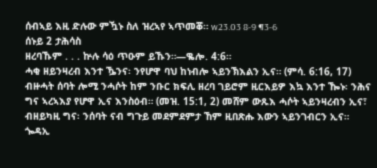ሰብኣይ እዚ ድሉው ምዃኑ ስለ ዝረኣየ ኣጥመቖ። w23.03 8-9 ¶3-6
ሰኑይ 2 ታሕሳስ
ዘረባኹም . . . ኵሉ ሳዕ ጥዑም ይኹን።—ቈሎ. 4:6።
ሓቂ ዘይንዛረብ እንተ ዄንና፡ ንየሆዋ ባህ ከነብሎ ኣይንኽእልን ኢና። (ምሳ. 6:16, 17) ብዙሓት ሰባት ሎሚ ንሓሶት ከም ንቡር ክፍሊ ዘረባ ገይሮም ዚርእይዎ እኳ እንተ ዀኑ፡ ንሕና ግና ኣረኣእያ የሆዋ ኢና እንስዕብ። (መዝ. 15:1, 2) መሸም ውጹእ ሓሶት ኣይንዛረብን ኢና፣ ብዘይካዚ ግና፡ ንሰባት ናብ ግጉይ መደምደምታ ኸም ዚበጽሑ እውን ኣይንገብርን ኢና። ጐዳኢ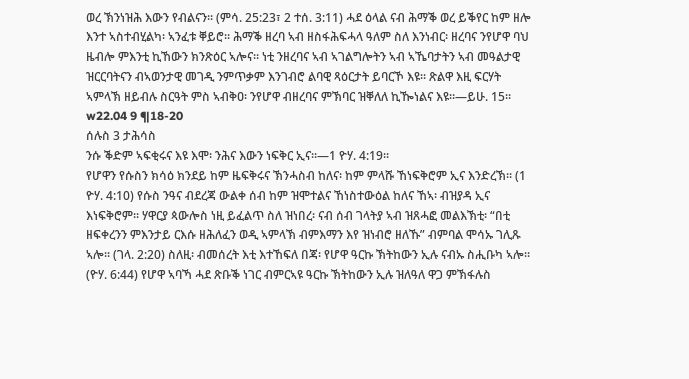ወረ ኽንነዝሕ እውን የብልናን። (ምሳ. 25:23፣ 2 ተሰ. 3:11) ሓደ ዕላል ናብ ሕማቕ ወረ ይቕየር ከም ዘሎ እንተ ኣስተብሂልካ፡ ኣንፈቱ ቐይሮ። ሕማቕ ዘረባ ኣብ ዘስፋሕፍሓላ ዓለም ስለ እንነብር፡ ዘረባና ንየሆዋ ባህ ዜብሎ ምእንቲ ኪኸውን ክንጽዕር ኣሎና። ነቲ ንዘረባና ኣብ ኣገልግሎትን ኣብ ኣኼባታትን ኣብ መዓልታዊ ዝርርባትናን ብኣወንታዊ መገዲ ንምጥቃም እንገብሮ ልባዊ ጻዕርታት ይባርኾ እዩ። ጽልዋ እዚ ፍርሃት ኣምላኽ ዘይብሉ ስርዓት ምስ ኣብቅዐ፡ ንየሆዋ ብዘረባና ምኽባር ዝቐለለ ኪዀነልና እዩ።—ይሁ. 15። w22.04 9 ¶18-20
ሰሉስ 3 ታሕሳስ
ንሱ ቕድም ኣፍቂሩና እዩ እሞ፡ ንሕና እውን ነፍቅር ኢና።—1 ዮሃ. 4:19።
የሆዋን የሱስን ክሳዕ ክንደይ ከም ዜፍቅሩና ኽንሓስብ ከለና፡ ከም ምላሹ ኸነፍቅሮም ኢና እንድረኽ። (1 ዮሃ. 4:10) የሱስ ንዓና ብደረጃ ውልቀ ሰብ ከም ዝሞተልና ኸነስተውዕል ከለና ኸኣ፡ ብዝያዳ ኢና እነፍቅሮም። ሃዋርያ ጳውሎስ ነዚ ይፈልጥ ስለ ዝነበረ፡ ናብ ሰብ ገላትያ ኣብ ዝጸሓፎ መልእኽቲ፡ “በቲ ዘፍቀረንን ምእንታይ ርእሱ ዘሕለፈን ወዲ ኣምላኽ ብምእማን እየ ዝነብሮ ዘለኹ” ብምባል ሞሳኡ ገሊጹ ኣሎ። (ገላ. 2:20) ስለዚ፡ ብመሰረት እቲ እተኸፍለ በጃ፡ የሆዋ ዓርኩ ኽትከውን ኢሉ ናብኡ ስሒቡካ ኣሎ። (ዮሃ. 6:44) የሆዋ ኣባኻ ሓደ ጽቡቕ ነገር ብምርኣዩ ዓርኩ ኽትከውን ኢሉ ዝለዓለ ዋጋ ምኽፋሉስ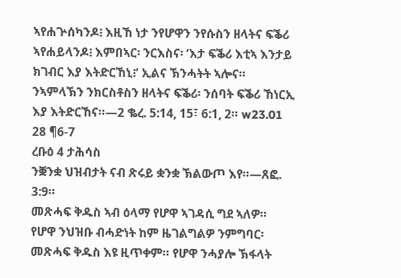ኣየሐጕሰካንዶ፧ እዚኸ ነታ ንየሆዋን ንየሱስን ዘላትና ፍቕሪ ኣየሐይላንዶ፧ እምበኣር፡ ንርእስና፡ ‘እታ ፍቕሪ እቲኣ እንታይ ክገብር እያ እትድርኸኒ፧’ ኢልና ኽንሓትት ኣሎና። ንኣምላኽን ንክርስቶስን ዘላትና ፍቕሪ፡ ንሰባት ፍቕሪ ኸነርኢ እያ እትድርኸና።—2 ቈረ. 5:14, 15፣ 6:1, 2። w23.01 28 ¶6-7
ረቡዕ 4 ታሕሳስ
ንቛንቋ ህዝብታት ናብ ጽሩይ ቋንቋ ኽልውጦ እየ።—ጸፎ. 3:9።
መጽሓፍ ቅዱስ ኣብ ዕላማ የሆዋ ኣገዳሲ ግደ ኣለዎ። የሆዋ ንህዝቡ ብሓድነት ከም ዜገልግልዎ ንምግባር፡ መጽሓፍ ቅዱስ እዩ ዚጥቀም። የሆዋ ንሓያሎ ኽፋላት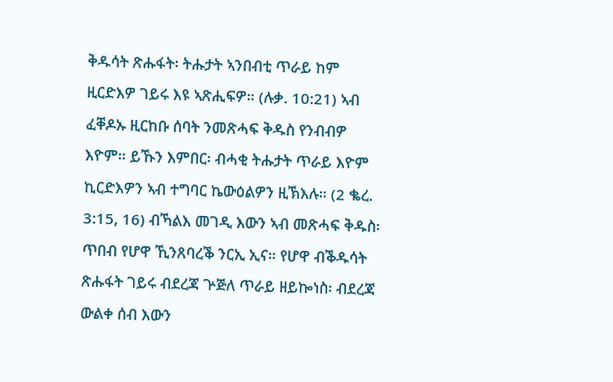ቅዱሳት ጽሑፋት፡ ትሑታት ኣንበብቲ ጥራይ ከም ዚርድእዎ ገይሩ እዩ ኣጽሒፍዎ። (ሉቃ. 10:21) ኣብ ፈቐዶኡ ዚርከቡ ሰባት ንመጽሓፍ ቅዱስ የንብብዎ እዮም። ይኹን እምበር፡ ብሓቂ ትሑታት ጥራይ እዮም ኪርድእዎን ኣብ ተግባር ኬውዕልዎን ዚኽእሉ። (2 ቈረ. 3:15, 16) ብኻልእ መገዲ እውን ኣብ መጽሓፍ ቅዱስ፡ ጥበብ የሆዋ ኺንጸባረቕ ንርኢ ኢና። የሆዋ ብቕዱሳት ጽሑፋት ገይሩ ብደረጃ ጕጅለ ጥራይ ዘይኰነስ፡ ብደረጃ ውልቀ ሰብ እውን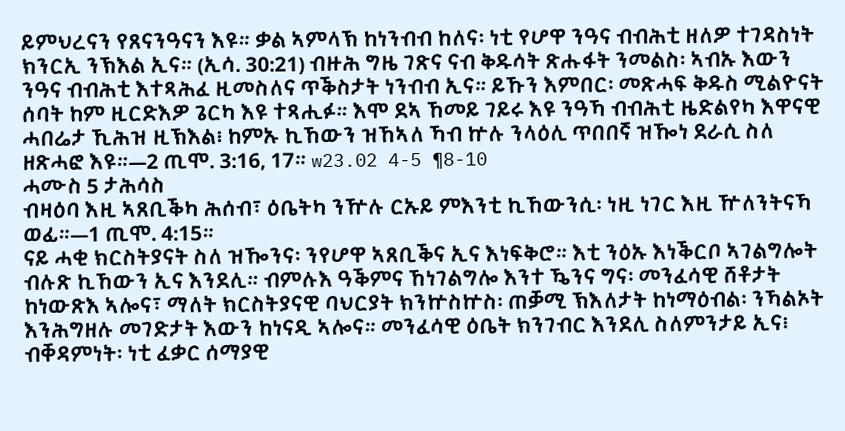ይምህረናን የጸናንዓናን እዩ። ቃል ኣምላኽ ከነንብብ ከለና፡ ነቲ የሆዋ ንዓና ብብሕቲ ዘለዎ ተገዳስነት ክንርኢ ንኽእል ኢና። (ኢሳ. 30:21) ብዙሕ ግዜ ገጽና ናብ ቅዱሳት ጽሑፋት ንመልስ፡ ኣብኡ እውን ንዓና ብብሕቲ እተጻሕፈ ዚመስለና ጥቕስታት ነንብብ ኢና። ይኹን እምበር፡ መጽሓፍ ቅዱስ ሚልዮናት ሰባት ከም ዚርድእዎ ጌርካ እዩ ተጻሒፉ። እሞ ደኣ ኸመይ ገይሩ እዩ ንዓኻ ብብሕቲ ዜድልየካ እዋናዊ ሓበሬታ ኺሕዝ ዚኽእል፧ ከምኡ ኪኸውን ዝኸኣለ ኻብ ኵሉ ንላዕሊ ጥበበኛ ዝዀነ ደራሲ ስለ ዘጽሓፎ እዩ።—2 ጢሞ. 3:16, 17። w23.02 4-5 ¶8-10
ሓሙስ 5 ታሕሳስ
ብዛዕባ እዚ ኣጸቢቕካ ሕሰብ፣ ዕቤትካ ንዅሉ ርኡይ ምእንቲ ኪኸውንሲ፡ ነዚ ነገር እዚ ዅለንትናኻ ወፊ።—1 ጢሞ. 4:15።
ናይ ሓቂ ክርስትያናት ስለ ዝዀንና፡ ንየሆዋ ኣጸቢቕና ኢና እነፍቅሮ። እቲ ንዕኡ እነቕርቦ ኣገልግሎት ብሉጽ ኪኸውን ኢና እንደሊ። ብምሉእ ዓቕምና ኸነገልግሎ እንተ ዄንና ግና፡ መንፈሳዊ ሸቶታት ከነውጽእ ኣሎና፣ ማለት ክርስትያናዊ ባህርያት ክንኵስኵስ፡ ጠቓሚ ኽእለታት ከነማዕብል፡ ንኻልኦት እንሕግዘሉ መገድታት እውን ከነናዲ ኣሎና። መንፈሳዊ ዕቤት ክንገብር እንደሊ ስለምንታይ ኢና፧ ብቐዳምነት፡ ነቲ ፈቃር ሰማያዊ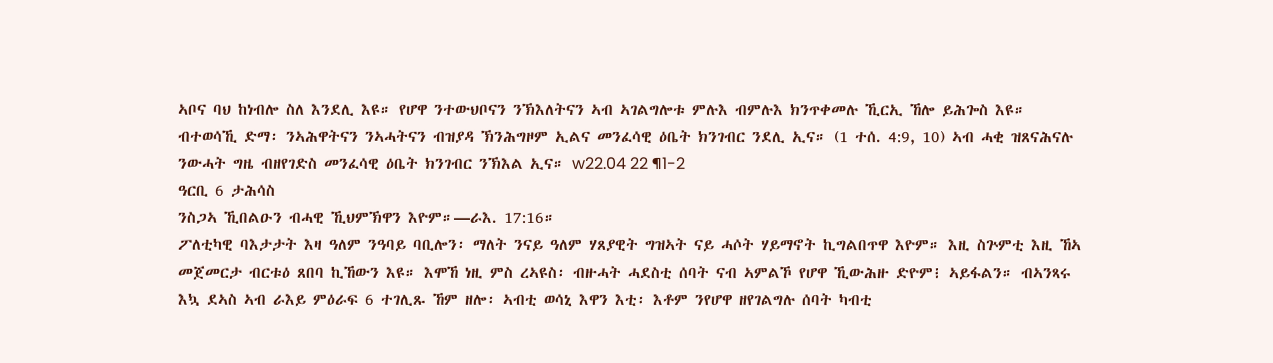ኣቦና ባህ ከነብሎ ስለ እንደሊ እዩ። የሆዋ ንተውህቦናን ንኽእለትናን ኣብ ኣገልግሎቱ ምሉእ ብምሉእ ክንጥቀመሉ ኺርኢ ኸሎ ይሕጐስ እዩ። ብተወሳኺ ድማ፡ ንኣሕዋትናን ንኣሓትናን ብዝያዳ ኽንሕግዞም ኢልና መንፈሳዊ ዕቤት ክንገብር ንደሊ ኢና። (1 ተሰ. 4:9, 10) ኣብ ሓቂ ዝጸናሕናሉ ንውሓት ግዜ ብዘየገድስ መንፈሳዊ ዕቤት ክንገብር ንኽእል ኢና። w22.04 22 ¶1-2
ዓርቢ 6 ታሕሳስ
ንስጋኣ ኺበልዑን ብሓዊ ኺህምኽዋን እዮም።—ራእ. 17:16።
ፖለቲካዊ ባእታታት እዛ ዓለም ንዓባይ ባቢሎን፡ ማለት ንናይ ዓለም ሃጸያዊት ግዝኣት ናይ ሓሶት ሃይማኖት ኪግልበጥዋ እዮም። እዚ ስጕምቲ እዚ ኸኣ መጀመርታ ብርቱዕ ጸበባ ኪኸውን እዩ። እሞኸ ነዚ ምስ ረኣዩስ፡ ብዙሓት ሓደስቲ ሰባት ናብ ኣምልኾ የሆዋ ኺውሕዙ ድዮም፧ ኣይፋልን። ብኣንጻሩ እኳ ደኣስ ኣብ ራእይ ምዕራፍ 6 ተገሊጹ ኸም ዘሎ፡ ኣብቲ ወሳኒ እዋን እቲ፡ እቶም ንየሆዋ ዘየገልግሉ ሰባት ካብቲ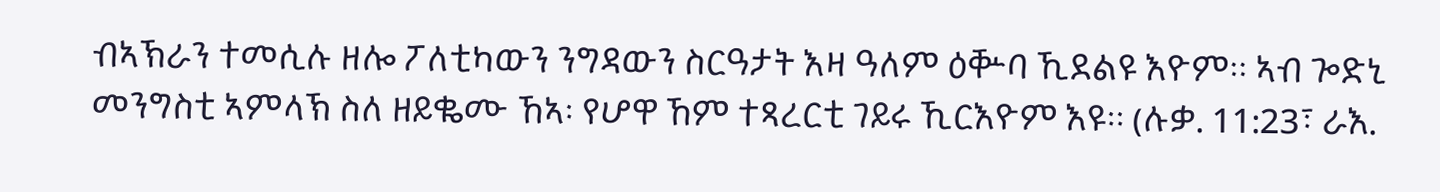ብኣኽራን ተመሲሉ ዘሎ ፖለቲካውን ንግዳውን ስርዓታት እዛ ዓለም ዕቝባ ኺደልዩ እዮም። ኣብ ጐድኒ መንግስቲ ኣምላኽ ስለ ዘይቈሙ ኸኣ፡ የሆዋ ኸም ተጻረርቲ ገይሩ ኺርእዮም እዩ። (ሉቃ. 11:23፣ ራእ.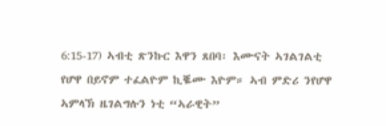6:15-17) ኣብቲ ጽንኩር እዋን ጸበባ፡ እሙናት ኣገልገልቲ የሆዋ በይኖም ተፈልዮም ኪቘሙ እዮም። ኣብ ምድሪ ንየሆዋ ኣምላኽ ዜገልግሉን ነቲ “ኣራዊት”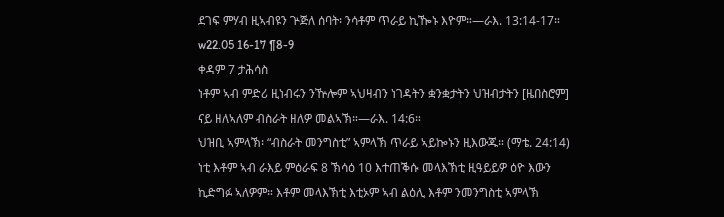ደገፍ ምሃብ ዚኣብዩን ጕጅለ ሰባት፡ ንሳቶም ጥራይ ኪዀኑ እዮም።—ራእ. 13:14-17። w22.05 16-17 ¶8-9
ቀዳም 7 ታሕሳስ
ነቶም ኣብ ምድሪ ዚነብሩን ንዅሎም ኣህዛብን ነገዳትን ቋንቋታትን ህዝብታትን [ዜበስሮም] ናይ ዘለኣለም ብስራት ዘለዎ መልኣኽ።—ራእ. 14:6።
ህዝቢ ኣምላኽ፡ “ብስራት መንግስቲ” ኣምላኽ ጥራይ ኣይኰኑን ዚእውጁ። (ማቴ. 24:14) ነቲ እቶም ኣብ ራእይ ምዕራፍ 8 ኽሳዕ 10 እተጠቕሱ መላእኽቲ ዚዓይይዎ ዕዮ እውን ኪድግፉ ኣለዎም። እቶም መላእኽቲ እቲኦም ኣብ ልዕሊ እቶም ንመንግስቲ ኣምላኽ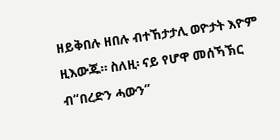ዘይቅበሉ ዘበሉ ብተኸታታሊ ወዮታት እዮም ዚእውጁ። ስለዚ፡ ናይ የሆዋ መሰኻኽር ብ“በረድን ሓውን”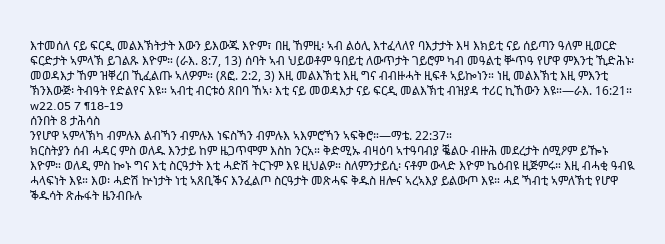እተመሰለ ናይ ፍርዲ መልእኽትታት እውን ይእውጁ እዮም፣ በዚ ኸምዚ፡ ኣብ ልዕሊ እተፈላለየ ባእታታት እዛ እክይቲ ናይ ሰይጣን ዓለም ዚወርድ ፍርድታት ኣምላኽ ይገልጹ እዮም። (ራእ. 8:7, 13) ሰባት ኣብ ህይወቶም ዓበይቲ ለውጥታት ገይሮም ካብ መዓልቲ ቝጥዓ የሆዋ ምእንቲ ኺድሕኑ፡ መወዳእታ ኸም ዝቐረበ ኺፈልጡ ኣለዎም። (ጸፎ. 2:2, 3) እዚ መልእኽቲ እዚ ግና ብብዙሓት ዚፍቶ ኣይኰነን። ነዚ መልእኽቲ እዚ ምእንቲ ኽንእውጅ፡ ትብዓት የድልየና እዩ። ኣብቲ ብርቱዕ ጸበባ ኸኣ፡ እቲ ናይ መወዳእታ ናይ ፍርዲ መልእኽቲ ብዝያዳ ተሪር ኪኸውን እዩ።—ራእ. 16:21። w22.05 7 ¶18-19
ሰንበት 8 ታሕሳስ
ንየሆዋ ኣምላኽካ ብምሉእ ልብኻን ብምሉእ ነፍስኻን ብምሉእ ኣእምሮኻን ኣፍቅሮ።—ማቴ. 22:37።
ክርስትያን ሰብ ሓዳር ምስ ወለዱ እንታይ ከም ዜጋጥሞም እስከ ንርአ። ቅድሚኡ ብዛዕባ ኣተዓባብያ ቘልዑ ብዙሕ መደረታት ሰሚዖም ይዀኑ እዮም። ወለዲ ምስ ኰኑ ግና እቲ ስርዓታት እቲ ሓድሽ ትርጉም እዩ ዚህልዎ። ስለምንታይሲ፡ ናቶም ውላድ እዮም ኬዕብዩ ዚጅምሩ። እዚ ብሓቂ ዓብዪ ሓላፍነት እዩ። እወ፡ ሓድሽ ኵነታት ነቲ ኣጸቢቕና እንፈልጦ ስርዓታት መጽሓፍ ቅዱስ ዘሎና ኣረኣእያ ይልውጦ እዩ። ሓደ ኻብቲ ኣምለኽቲ የሆዋ ቕዱሳት ጽሑፋት ዜንብቡሉ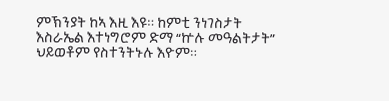ምኽንያት ከኣ እዚ እዩ። ከምቲ ንነገስታት እስራኤል እተነግሮም ድማ “ኵሉ መዓልትታት” ህይወቶም የስተንትኑሉ እዮም።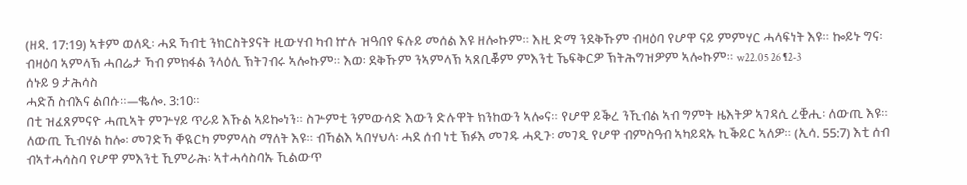(ዘዳ. 17:19) ኣቱም ወለዲ፡ ሓደ ኻብቲ ንክርስትያናት ዚውሃብ ካብ ኵሉ ዝዓበየ ፍሉይ መሰል እዩ ዘሎኩም። እዚ ድማ ንደቅኹም ብዛዕባ የሆዋ ናይ ምምሃር ሓላፍነት እዩ። ኰይኑ ግና፡ ብዛዕባ ኣምላኽ ሓበሬታ ኻብ ምክፋል ንላዕሊ ኽትገብሩ ኣሎኩም። እወ፡ ደቅኹም ንኣምላኽ ኣጸቢቖም ምእንቲ ኼፍቅርዎ ኽትሕግዝዎም ኣሎኩም። w22.05 26 ¶2-3
ሰኑይ 9 ታሕሳስ
ሓድሽ ስብእና ልበሱ።—ቈሎ. 3:10።
በቲ ዝፈጸምናዮ ሓጢኣት ምጕሃይ ጥራይ እኹል ኣይኰነን። ስጕምቲ ንምውሳድ እውን ድሉዋት ክንከውን ኣሎና። የሆዋ ይቕረ ንኺብል ኣብ ግምት ዜእትዎ ኣገዳሲ ረቛሒ፡ ለውጢ እዩ። ለውጢ ኺብሃል ከሎ፡ መገድኻ ቐዪርካ ምምላስ ማለት እዩ። ብኻልእ ኣበሃህላ፡ ሓደ ሰብ ነቲ ኽፉእ መገዱ ሓዲጉ፡ መገዲ የሆዋ ብምስዓብ ኣካይዳኡ ኪቕይር ኣለዎ። (ኢሳ. 55:7) እቲ ሰብ ብኣተሓሳስባ የሆዋ ምእንቲ ኺምራሕ፡ ኣተሓሳስባኡ ኺልውጥ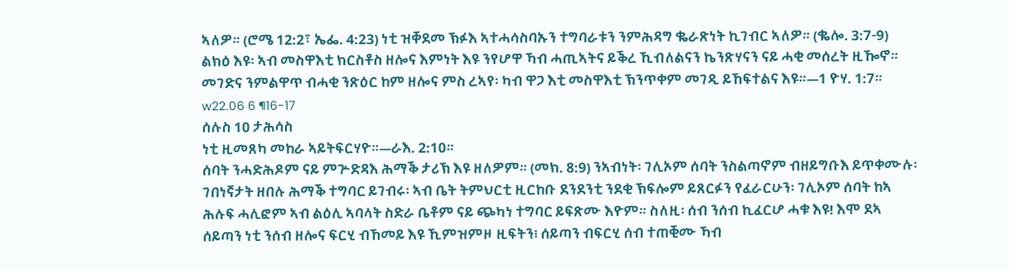ኣለዎ። (ሮሜ 12:2፣ ኤፌ. 4:23) ነቲ ዝቐደመ ኽፉእ ኣተሓሳስባኡን ተግባራቱን ንምሕዳግ ቈራጽነት ኪገብር ኣለዎ። (ቈሎ. 3:7-9) ልክዕ እዩ፡ ኣብ መስዋእቲ ክርስቶስ ዘሎና እምነት እዩ ንየሆዋ ኻብ ሓጢኣትና ይቕረ ኺብለልናን ኬንጽሃናን ናይ ሓቂ መሰረት ዚዀኖ። መገድና ንምልዋጥ ብሓቂ ንጽዕር ከም ዘሎና ምስ ረኣየ፡ ካብ ዋጋ እቲ መስዋእቲ ኽንጥቀም መገዲ ይኸፍተልና እዩ።—1 ዮሃ. 1:7። w22.06 6 ¶16-17
ሰሉስ 10 ታሕሳስ
ነቲ ዚመጸካ መከራ ኣይትፍርሃዮ።—ራእ. 2:10።
ሰባት ንሓድሕዶም ናይ ምጕድዳእ ሕማቕ ታሪኽ እዩ ዘለዎም። (መክ. 8:9) ንኣብነት፡ ገሊኦም ሰባት ንስልጣኖም ብዘይግቡእ ይጥቀሙሉ፡ ገበነኛታት ዘበሉ ሕማቕ ተግባር ይገብሩ፡ ኣብ ቤት ትምህርቲ ዚርከቡ ደንደንቲ ንደቂ ኽፍሎም ይጸርፉን የፈራርሁን፡ ገሊኦም ሰባት ከኣ ሕሉፍ ሓሊፎም ኣብ ልዕሊ ኣባላት ስድራ ቤቶም ናይ ጭካነ ተግባር ይፍጽሙ እዮም። ስለዚ፡ ሰብ ንሰብ ኪፈርሆ ሓቁ እዩ! እሞ ደኣ ሰይጣን ነቲ ንሰብ ዘሎና ፍርሂ ብኸመይ እዩ ኺምዝምዞ ዚፍትን፧ ሰይጣን ብፍርሂ ሰብ ተጠቒሙ ኻብ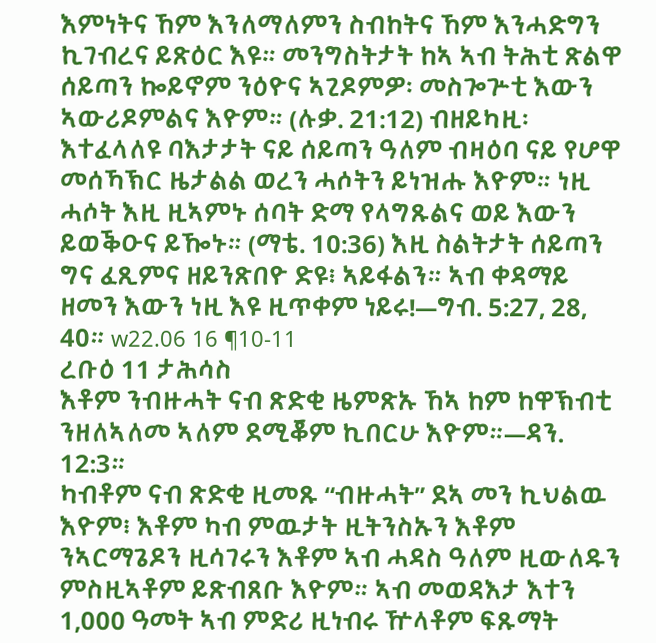እምነትና ኸም እንለማለምን ስብከትና ኸም እንሓድግን ኪገብረና ይጽዕር እዩ። መንግስትታት ከኣ ኣብ ትሕቲ ጽልዋ ሰይጣን ኰይኖም ንዕዮና ኣጊዶምዎ፡ መስጐጕቲ እውን ኣውሪዶምልና እዮም። (ሉቃ. 21:12) ብዘይካዚ፡ እተፈላለዩ ባእታታት ናይ ሰይጣን ዓለም ብዛዕባ ናይ የሆዋ መሰኻኽር ዜታልል ወረን ሓሶትን ይነዝሑ እዮም። ነዚ ሓሶት እዚ ዚኣምኑ ሰባት ድማ የላግጹልና ወይ እውን ይወቕዑና ይዀኑ። (ማቴ. 10:36) እዚ ስልትታት ሰይጣን ግና ፈጺምና ዘይንጽበዮ ድዩ፧ ኣይፋልን። ኣብ ቀዳማይ ዘመን እውን ነዚ እዩ ዚጥቀም ነይሩ!—ግብ. 5:27, 28, 40። w22.06 16 ¶10-11
ረቡዕ 11 ታሕሳስ
እቶም ንብዙሓት ናብ ጽድቂ ዜምጽኡ ኸኣ ከም ከዋኽብቲ ንዘለኣለመ ኣለም ደሚቖም ኪበርሁ እዮም።—ዳን. 12:3።
ካብቶም ናብ ጽድቂ ዚመጹ “ብዙሓት” ደኣ መን ኪህልዉ እዮም፧ እቶም ካብ ምዉታት ዚትንስኡን እቶም ንኣርማጌዶን ዚሳገሩን እቶም ኣብ ሓዳስ ዓለም ዚውለዱን ምስዚኣቶም ይጽብጸቡ እዮም። ኣብ መወዳእታ እተን 1,000 ዓመት ኣብ ምድሪ ዚነብሩ ዅላቶም ፍጹማት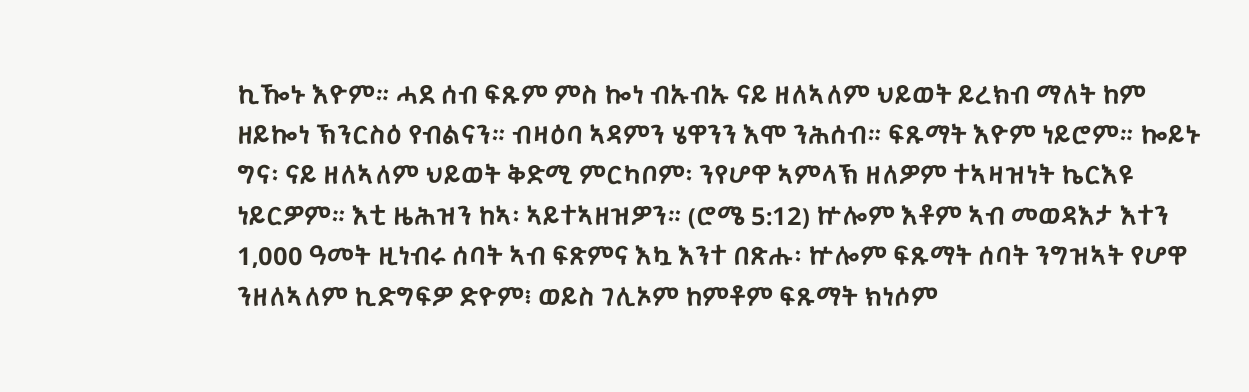ኪዀኑ እዮም። ሓደ ሰብ ፍጹም ምስ ኰነ ብኡብኡ ናይ ዘለኣለም ህይወት ይረክብ ማለት ከም ዘይኰነ ኽንርስዕ የብልናን። ብዛዕባ ኣዳምን ሄዋንን እሞ ንሕሰብ። ፍጹማት እዮም ነይሮም። ኰይኑ ግና፡ ናይ ዘለኣለም ህይወት ቅድሚ ምርካቦም፡ ንየሆዋ ኣምላኽ ዘለዎም ተኣዛዝነት ኬርእዩ ነይርዎም። እቲ ዜሕዝን ከኣ፡ ኣይተኣዘዝዎን። (ሮሜ 5:12) ኵሎም እቶም ኣብ መወዳእታ እተን 1,000 ዓመት ዚነብሩ ሰባት ኣብ ፍጽምና እኳ እንተ በጽሑ፡ ኵሎም ፍጹማት ሰባት ንግዝኣት የሆዋ ንዘለኣለም ኪድግፍዎ ድዮም፧ ወይስ ገሊኦም ከምቶም ፍጹማት ክነሶም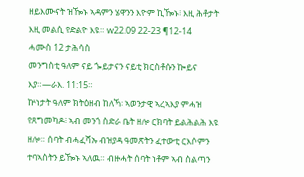ዘይእሙናት ዝዀኑ ኣዳምን ሄዋንን እዮም ኪዀኑ፧ እዚ ሕቶታት እዚ መልሲ የድልዮ እዩ። w22.09 22-23 ¶12-14
ሓሙስ 12 ታሕሳስ
መንግስቲ ዓለም ናይ ጐይታናን ናይቲ ክርስቶሱን ኰይና እያ።—ራእ. 11:15።
ኵነታት ዓለም ክትዕዘብ ከለኻ፡ ኣወንታዊ ኣረኣእያ ምሓዝ የጸግመካዶ፧ ኣብ መንጎ ስድራ ቤት ዘሎ ርክባት ይልሕልሕ እዩ ዘሎ። ሰባት ብሓፈሻኡ ብዝያዳ ዓመጽትን ፈተውቲ ርእሶምን ተባኣስትን ይዀኑ ኣለዉ። ብዙሓት ሰባት ነቶም ኣብ ስልጣን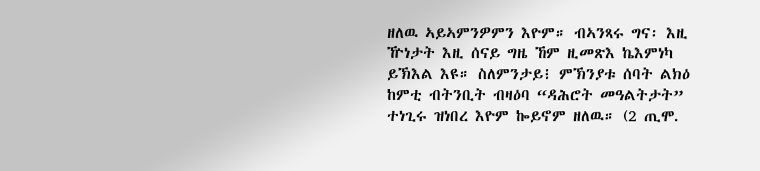ዘለዉ ኣይኣምንዎምን እዮም። ብኣንጻሩ ግና፡ እዚ ዅነታት እዚ ሰናይ ግዜ ኸም ዚመጽእ ኬእምነካ ይኽእል እዩ። ስለምንታይ፧ ምኽንያቱ ሰባት ልክዕ ከምቲ ብትንቢት ብዛዕባ “ዳሕሮት መዓልትታት” ተነጊሩ ዝነበረ እዮም ኰይኖም ዘለዉ። (2 ጢሞ.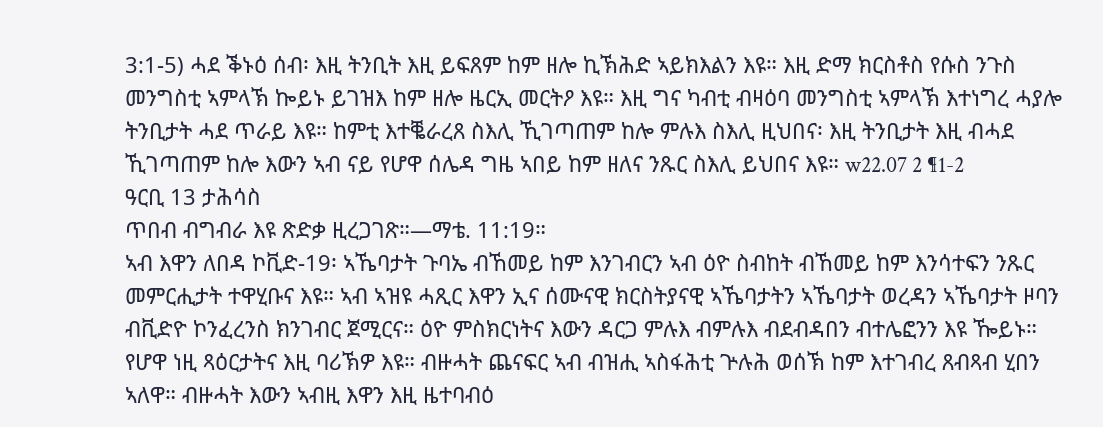3:1-5) ሓደ ቕኑዕ ሰብ፡ እዚ ትንቢት እዚ ይፍጸም ከም ዘሎ ኪኽሕድ ኣይክእልን እዩ። እዚ ድማ ክርስቶስ የሱስ ንጉስ መንግስቲ ኣምላኽ ኰይኑ ይገዝእ ከም ዘሎ ዜርኢ መርትዖ እዩ። እዚ ግና ካብቲ ብዛዕባ መንግስቲ ኣምላኽ እተነግረ ሓያሎ ትንቢታት ሓደ ጥራይ እዩ። ከምቲ እተቘራረጸ ስእሊ ኺገጣጠም ከሎ ምሉእ ስእሊ ዚህበና፡ እዚ ትንቢታት እዚ ብሓደ ኺገጣጠም ከሎ እውን ኣብ ናይ የሆዋ ሰሌዳ ግዜ ኣበይ ከም ዘለና ንጹር ስእሊ ይህበና እዩ። w22.07 2 ¶1-2
ዓርቢ 13 ታሕሳስ
ጥበብ ብግብራ እዩ ጽድቃ ዚረጋገጽ።—ማቴ. 11:19።
ኣብ እዋን ለበዳ ኮቪድ-19፡ ኣኼባታት ጉባኤ ብኸመይ ከም እንገብርን ኣብ ዕዮ ስብከት ብኸመይ ከም እንሳተፍን ንጹር መምርሒታት ተዋሂቡና እዩ። ኣብ ኣዝዩ ሓጺር እዋን ኢና ሰሙናዊ ክርስትያናዊ ኣኼባታትን ኣኼባታት ወረዳን ኣኼባታት ዞባን ብቪድዮ ኮንፈረንስ ክንገብር ጀሚርና። ዕዮ ምስክርነትና እውን ዳርጋ ምሉእ ብምሉእ ብደብዳበን ብተሌፎንን እዩ ዀይኑ። የሆዋ ነዚ ጻዕርታትና እዚ ባሪኽዎ እዩ። ብዙሓት ጨናፍር ኣብ ብዝሒ ኣስፋሕቲ ጕሉሕ ወሰኽ ከም እተገብረ ጸብጻብ ሂበን ኣለዋ። ብዙሓት እውን ኣብዚ እዋን እዚ ዜተባብዕ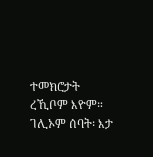ተመክሮታት ረኺቦም እዮም። ገሊኦም ሰባት፡ እታ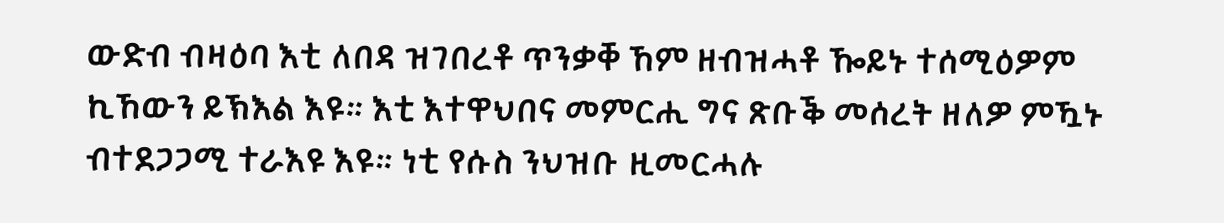ውድብ ብዛዕባ እቲ ለበዳ ዝገበረቶ ጥንቃቐ ኸም ዘብዝሓቶ ዀይኑ ተሰሚዕዎም ኪኸውን ይኽእል እዩ። እቲ እተዋህበና መምርሒ ግና ጽቡቕ መሰረት ዘለዎ ምዃኑ ብተደጋጋሚ ተራእዩ እዩ። ነቲ የሱስ ንህዝቡ ዚመርሓሉ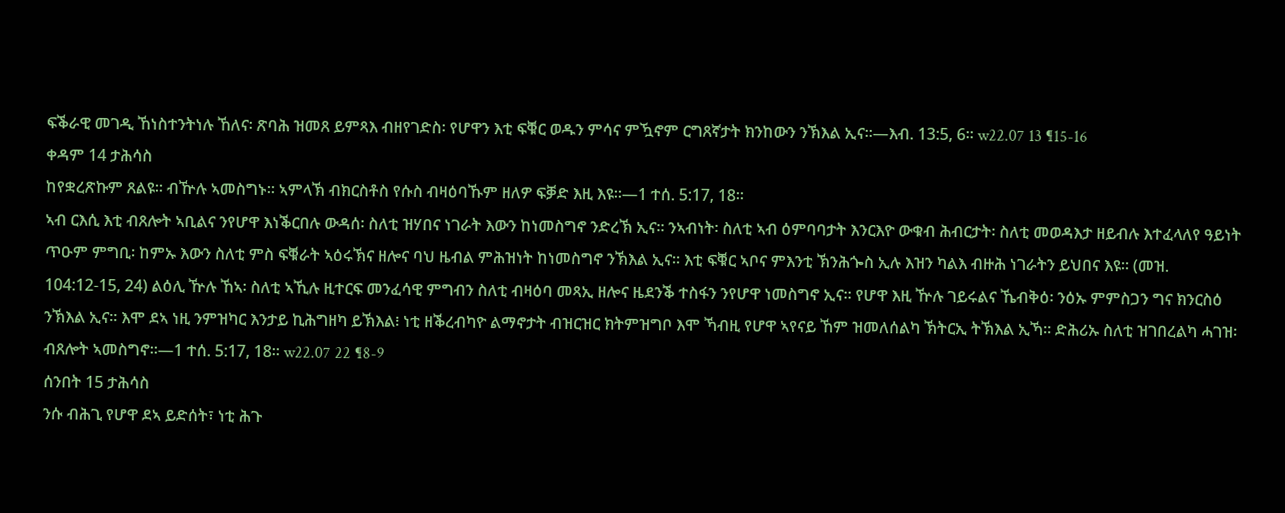ፍቕራዊ መገዲ ኸነስተንትነሉ ኸለና፡ ጽባሕ ዝመጸ ይምጻእ ብዘየገድስ፡ የሆዋን እቲ ፍቑር ወዱን ምሳና ምዃኖም ርግጸኛታት ክንከውን ንኽእል ኢና።—እብ. 13:5, 6። w22.07 13 ¶15-16
ቀዳም 14 ታሕሳስ
ከየቋረጽኩም ጸልዩ። ብዅሉ ኣመስግኑ። ኣምላኽ ብክርስቶስ የሱስ ብዛዕባኹም ዘለዎ ፍቓድ እዚ እዩ።—1 ተሰ. 5:17, 18።
ኣብ ርእሲ እቲ ብጸሎት ኣቢልና ንየሆዋ እነቕርበሉ ውዳሰ፡ ስለቲ ዝሃበና ነገራት እውን ከነመስግኖ ንድረኽ ኢና። ንኣብነት፡ ስለቲ ኣብ ዕምባባታት እንርእዮ ውቁብ ሕብርታት፡ ስለቲ መወዳእታ ዘይብሉ እተፈላለየ ዓይነት ጥዑም ምግቢ፡ ከምኡ እውን ስለቲ ምስ ፍቑራት ኣዕሩኽና ዘሎና ባህ ዜብል ምሕዝነት ከነመስግኖ ንኽእል ኢና። እቲ ፍቑር ኣቦና ምእንቲ ኽንሕጐስ ኢሉ እዝን ካልእ ብዙሕ ነገራትን ይህበና እዩ። (መዝ. 104:12-15, 24) ልዕሊ ዅሉ ኸኣ፡ ስለቲ ኣኺሉ ዚተርፍ መንፈሳዊ ምግብን ስለቲ ብዛዕባ መጻኢ ዘሎና ዜደንቕ ተስፋን ንየሆዋ ነመስግኖ ኢና። የሆዋ እዚ ዅሉ ገይሩልና ኼብቅዕ፡ ንዕኡ ምምስጋን ግና ክንርስዕ ንኽእል ኢና። እሞ ደኣ ነዚ ንምዝካር እንታይ ኪሕግዘካ ይኽእል፧ ነቲ ዘቕረብካዮ ልማኖታት ብዝርዝር ክትምዝግቦ እሞ ኻብዚ የሆዋ ኣየናይ ኸም ዝመለሰልካ ኽትርኢ ትኽእል ኢኻ። ድሕሪኡ ስለቲ ዝገበረልካ ሓገዝ፡ ብጸሎት ኣመስግኖ።—1 ተሰ. 5:17, 18። w22.07 22 ¶8-9
ሰንበት 15 ታሕሳስ
ንሱ ብሕጊ የሆዋ ደኣ ይድሰት፣ ነቲ ሕጉ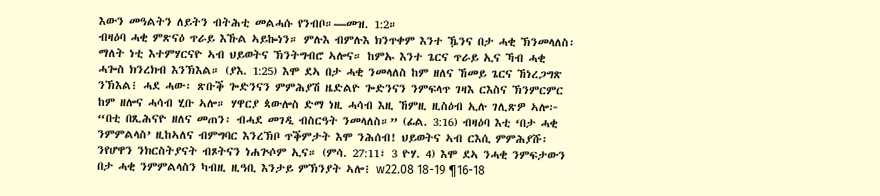እውን መዓልትን ለይትን ብትሕቲ መልሓሱ የንብቦ።—መዝ. 1:2።
ብዛዕባ ሓቂ ምጽናዕ ጥራይ እኹል ኣይኰነን። ምሉእ ብምሉእ ክንጥቀም እንተ ዄንና በታ ሓቂ ኽንመላለስ፡ ማለት ነቲ እተምሃርናዮ ኣብ ህይወትና ኽንትግብሮ ኣሎና። ከምኡ እንተ ጌርና ጥራይ ኢና ኻብ ሓቂ ሓጐስ ክንረክብ እንኽእል። (ያእ. 1:25) እሞ ደኣ በታ ሓቂ ንመላለስ ከም ዘለና ኸመይ ጌርና ኸነረጋግጽ ንኽእል፧ ሓደ ሓው፡ ጽቡቕ ጐድንናን ምምሕያሽ ዜድልዮ ጐድንናን ንምፍላጥ ገዛእ ርእስና ኽንምርምር ከም ዘሎና ሓሳብ ሂቡ ኣሎ። ሃዋርያ ጳውሎስ ድማ ነዚ ሓሳብ እዚ ኸምዚ ዚስዕብ ኢሉ ገሊጽዎ ኣሎ፦ “በቲ በጺሕናዮ ዘለና መጠን፡ ብሓደ መገዲ ብስርዓት ንመላለስ።” (ፊል. 3:16) ብዛዕባ እቲ ‘በታ ሓቂ ንምምልላስ’ ዚከኣለና ብምግባር እንረኽቦ ጥቕምታት እሞ ንሕሰብ! ህይወትና ኣብ ርእሲ ምምሕያሹ፡ ንየሆዋን ንክርስትያናት ብጾትናን ነሐጕሶም ኢና። (ምሳ. 27:11፣ 3 ዮሃ. 4) እሞ ደኣ ንሓቂ ንምፍታውን በታ ሓቂ ንምምልላስን ካብዚ ዚዓቢ እንታይ ምኽንያት ኣሎ፧ w22.08 18-19 ¶16-18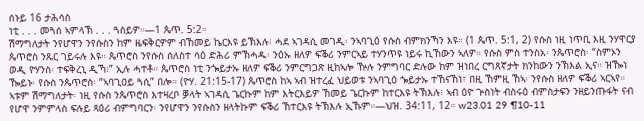ሰኑይ 16 ታሕሳስ
ነቲ . . . መጓሰ ኣምላኽ . . . ጓስይዎ።—1 ጴጥ. 5:2።
ሽማግለታት ንየሆዋን ንየሱስን ከም ዜፍቅርዎም ብኸመይ ኬርእዩ ይኽእሉ፧ ሓደ ኣገዳሲ መገዲ፡ ንኣባጊዕ የሱስ ብምክንኻን እዩ። (1 ጴጥ. 5:1, 2) የሱስ ነዚ ነጥቢ እዚ ንሃዋርያ ጴጥሮስ ንጹር ገይሩሉ እዩ። ጴጥሮስ ንየሱስ ሰለስተ ሳዕ ድሕሪ ምኽሓዱ፡ ንዕኡ ዘለዎ ፍቕሪ ንምርኣይ ተሃንጥዩ ነይሩ ኪኸውን ኣለዎ። የሱስ ምስ ተንስአ፡ ንጴጥሮስ፡ “ስምኦን ወዲ ዮሃንስ፡ ተፍቅረኒ ዲኻ፧” ኢሉ ሓተቶ። ጴጥሮስ ነቲ ንጐይታኡ ዘለዎ ፍቕሪ ንምርግጋጽ ዚከኣሎ ዅሉ ንምግባር ድሉው ከም ዝነበረ ርግጸኛታት ክንከውን ንኽእል ኢና። ዝዀነ ዀይኑ፡ የሱስ ንጴጥሮስ፡ “ኣባጊዐይ ጓሲ” በሎ። (ዮሃ. 21:15-17) ጴጥሮስ ከኣ ኣብ ዝተረፈ ህይወቱ ንኣባጊዕ ጐይታኡ ተኸናኸነ፣ በዚ ኸምዚ ኸኣ፡ ንየሱስ ዘለዎ ፍቕሪ ኣርኣየ። ኣቱም ሽማግለታት፡ ነዚ የሱስ ንጴጥሮስ እተዛረቦ ቓላት ኣገዳሲ ጌርኩም ከም እትርእይዎ ኸመይ ጌርኩም ከተርእዩ ትኽእሉ፧ ኣብ ዕዮ ጕስነት ብስሩዕ ብምስታፍን ንዘይንጡፋት ናብ የሆዋ ንምምላስ ፍሉይ ጻዕሪ ብምግባርን፡ ንየሆዋን ንየሱስን ዘላትኩም ፍቕሪ ኸተርእዩ ትኽእሉ ኢኹም።—ህዝ. 34:11, 12። w23.01 29 ¶10-11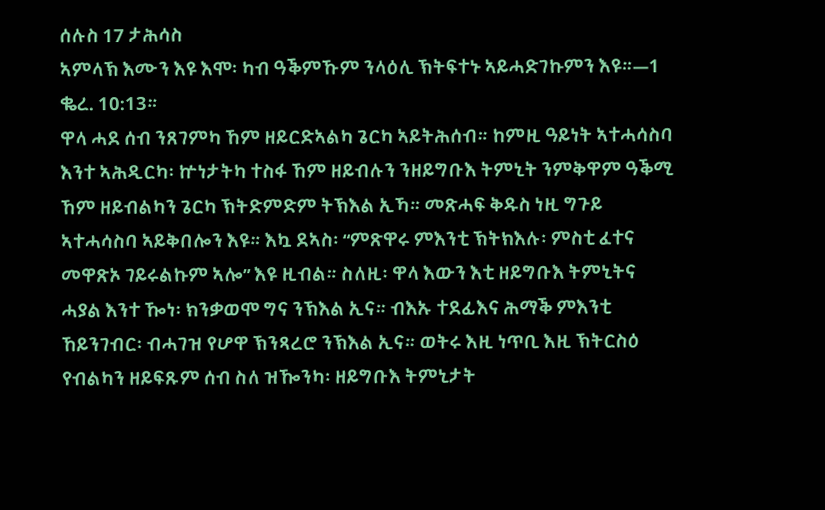ሰሉስ 17 ታሕሳስ
ኣምላኽ እሙን እዩ እሞ፡ ካብ ዓቕምኹም ንላዕሊ ኽትፍተኑ ኣይሓድገኩምን እዩ።—1 ቈረ. 10:13።
ዋላ ሓደ ሰብ ንጸገምካ ኸም ዘይርድኣልካ ጌርካ ኣይትሕሰብ። ከምዚ ዓይነት ኣተሓሳስባ እንተ ኣሕዲርካ፡ ኵነታትካ ተስፋ ኸም ዘይብሉን ንዘይግቡእ ትምኒት ንምቅዋም ዓቕሚ ኸም ዘይብልካን ጌርካ ኽትድምድም ትኽእል ኢኻ። መጽሓፍ ቅዱስ ነዚ ግጉይ ኣተሓሳስባ ኣይቅበሎን እዩ። እኳ ደኣስ፡ “ምጽዋሩ ምእንቲ ኽትክእሉ፡ ምስቲ ፈተና መዋጽኦ ገይሩልኩም ኣሎ” እዩ ዚብል። ስለዚ፡ ዋላ እውን እቲ ዘይግቡእ ትምኒትና ሓያል እንተ ዀነ፡ ክንቃወሞ ግና ንኽእል ኢና። ብእኡ ተደፊእና ሕማቕ ምእንቲ ኸይንገብር፡ ብሓገዝ የሆዋ ኽንጻረሮ ንኽእል ኢና። ወትሩ እዚ ነጥቢ እዚ ኽትርስዕ የብልካን ዘይፍጹም ሰብ ስለ ዝዀንካ፡ ዘይግቡእ ትምኒታት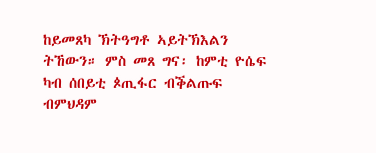ከይመጸካ ኽትዓግቶ ኣይትኽእልን ትኸውን። ምስ መጸ ግና፡ ከምቲ ዮሴፍ ካብ ሰበይቲ ጶጢፋር ብቕልጡፍ ብምህዳም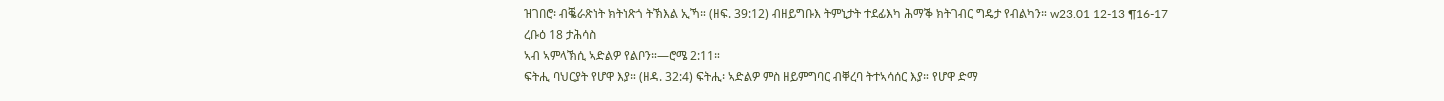ዝገበሮ፡ ብቘራጽነት ክትነጽጎ ትኽእል ኢኻ። (ዘፍ. 39:12) ብዘይግቡእ ትምኒታት ተደፊእካ ሕማቕ ክትገብር ግዴታ የብልካን። w23.01 12-13 ¶16-17
ረቡዕ 18 ታሕሳስ
ኣብ ኣምላኽሲ ኣድልዎ የልቦን።—ሮሜ 2:11።
ፍትሒ ባህርያት የሆዋ እያ። (ዘዳ. 32:4) ፍትሒ፡ ኣድልዎ ምስ ዘይምግባር ብቐረባ ትተኣሳሰር እያ። የሆዋ ድማ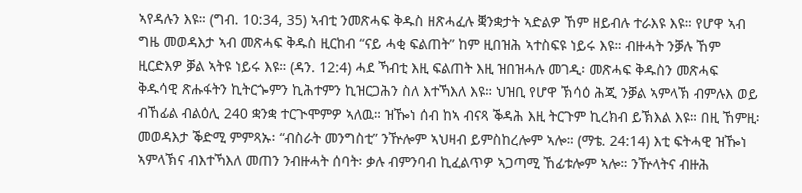ኣየዳሉን እዩ። (ግብ. 10:34, 35) ኣብቲ ንመጽሓፍ ቅዱስ ዘጽሓፈሉ ቛንቋታት ኣድልዎ ኸም ዘይብሉ ተራእዩ እዩ። የሆዋ ኣብ ግዜ መወዳእታ ኣብ መጽሓፍ ቅዱስ ዚርከብ “ናይ ሓቂ ፍልጠት” ከም ዚበዝሕ ኣተስፍዩ ነይሩ እዩ። ብዙሓት ንቓሉ ኸም ዚርድእዎ ቓል ኣትዩ ነይሩ እዩ። (ዳን. 12:4) ሓደ ኻብቲ እዚ ፍልጠት እዚ ዝበዝሓሉ መገዲ፡ መጽሓፍ ቅዱስን መጽሓፍ ቅዱሳዊ ጽሑፋትን ኪትርጐምን ኪሕተምን ኪዝርጋሕን ስለ እተኻእለ እዩ። ህዝቢ የሆዋ ኽሳዕ ሕጂ ንቓል ኣምላኽ ብምሉእ ወይ ብኸፊል ብልዕሊ 240 ቋንቋ ተርጒሞምዎ ኣለዉ። ዝዀነ ሰብ ከኣ ብናጻ ቕዳሕ እዚ ትርጉም ኪረክብ ይኽእል እዩ። በዚ ኸምዚ፡ መወዳእታ ቕድሚ ምምጻኡ፡ “ብስራት መንግስቲ” ንዅሎም ኣህዛብ ይምስከረሎም ኣሎ። (ማቴ. 24:14) እቲ ፍትሓዊ ዝዀነ ኣምላኽና ብእተኻእለ መጠን ንብዙሓት ሰባት፡ ቃሉ ብምንባብ ኪፈልጥዎ ኣጋጣሚ ኸፊቱሎም ኣሎ። ንዅላትና ብዙሕ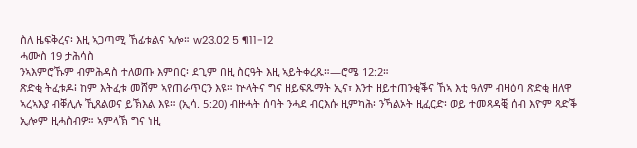ስለ ዜፍቅረና፡ እዚ ኣጋጣሚ ኸፊቱልና ኣሎ። w23.02 5 ¶11-12
ሓሙስ 19 ታሕሳስ
ንኣእምሮኹም ብምሕዳስ ተለወጡ እምበር፡ ደጊም በዚ ስርዓት እዚ ኣይትቀረጹ።—ሮሜ 12:2።
ጽድቂ ትፈቱዶ፧ ከም እትፈቱ መሸም ኣየጠራጥርን እዩ። ኵላትና ግና ዘይፍጹማት ኢና፣ እንተ ዘይተጠንቂቕና ኸኣ እቲ ዓለም ብዛዕባ ጽድቂ ዘለዋ ኣረኣእያ ብቐሊሉ ኺጸልወና ይኽእል እዩ። (ኢሳ. 5:20) ብዙሓት ሰባት ንሓደ ብርእሱ ዚምካሕ፡ ንኻልኦት ዚፈርድ፡ ወይ ተመጻዳቒ ሰብ እዮም ጻድቕ ኢሎም ዚሓስብዎ። ኣምላኽ ግና ነዚ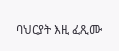ባህርያት እዚ ፈጺሙ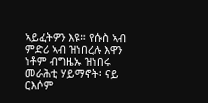ኣይፈትዎን እዩ። የሱስ ኣብ ምድሪ ኣብ ዝነበረሉ እዋን ነቶም ብግዜኡ ዝነበሩ መራሕቲ ሃይማኖት፡ ናይ ርእሶም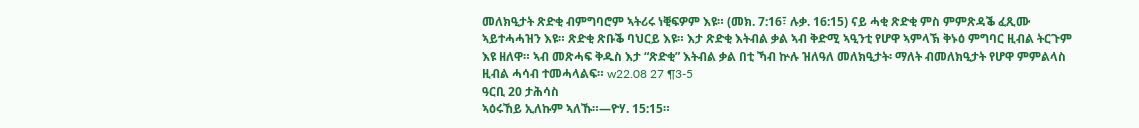መለክዒታት ጽድቂ ብምግባሮም ኣትሪሩ ነቒፍዎም እዩ። (መክ. 7:16፣ ሉቃ. 16:15) ናይ ሓቂ ጽድቂ ምስ ምምጽዳቕ ፈጺሙ ኣይተሓሓዝን እዩ። ጽድቂ ጽቡቕ ባህርይ እዩ። እታ ጽድቂ እትብል ቃል ኣብ ቅድሚ ኣዒንቲ የሆዋ ኣምላኽ ቅኑዕ ምግባር ዚብል ትርጉም እዩ ዘለዋ። ኣብ መጽሓፍ ቅዱስ እታ “ጽድቂ” እትብል ቃል በቲ ኻብ ኵሉ ዝለዓለ መለክዒታት፡ ማለት ብመለክዒታት የሆዋ ምምልላስ ዚብል ሓሳብ ተመሓላልፍ። w22.08 27 ¶3-5
ዓርቢ 20 ታሕሳስ
ኣዕሩኸይ ኢለኩም ኣለኹ።—ዮሃ. 15:15።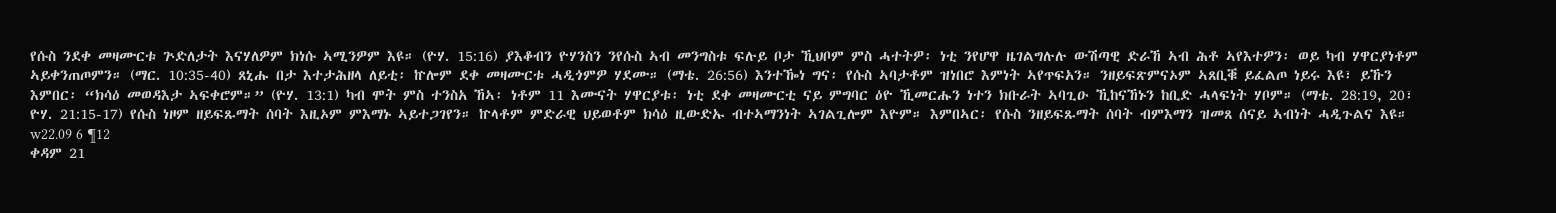የሱስ ንደቀ መዛሙርቱ ጕድለታት እናሃለዎም ክነሱ ኣሚንዎም እዩ። (ዮሃ. 15:16) ያእቆብን ዮሃንስን ንየሱስ ኣብ መንግስቱ ፍሉይ ቦታ ኺህቦም ምስ ሓተትዎ፡ ነቲ ንየሆዋ ዜገልግሉሉ ውሽጣዊ ድራኸ ኣብ ሕቶ ኣየእተዎን፡ ወይ ካብ ሃዋርያነቶም ኣይቀንጠጦምን። (ማር. 10:35-40) ጸኒሑ በታ እተታሕዘላ ለይቲ፡ ኵሎም ደቀ መዛሙርቱ ሓዲጎምዎ ሃደሙ። (ማቴ. 26:56) እንተዀነ ግና፡ የሱስ ኣባታቶም ዝነበሮ እምነት ኣየጥፍአን። ንዘይፍጽምናኦም ኣጸቢቑ ይፈልጦ ነይሩ እዩ፣ ይኹን እምበር፡ “ክሳዕ መወዳእታ ኣፍቀሮም።” (ዮሃ. 13:1) ካብ ሞት ምስ ተንስአ ኸኣ፡ ነቶም 11 እሙናት ሃዋርያቱ፡ ነቲ ደቀ መዛሙርቲ ናይ ምግባር ዕዮ ኺመርሑን ነተን ክቡራት ኣባጊዑ ኺከናኸኑን ከቢድ ሓላፍነት ሃቦም። (ማቴ. 28:19, 20፣ ዮሃ. 21:15-17) የሱስ ነዞም ዘይፍጹማት ሰባት እዚኦም ምእማኑ ኣይተጋገየን። ኵላቶም ምድራዊ ህይወቶም ክሳዕ ዚውድኡ ብተኣማንነት ኣገልጊሎም እዮም። እምበኣር፡ የሱስ ንዘይፍጹማት ሰባት ብምእማን ዝመጸ ሰናይ ኣብነት ሓዲጉልና እዩ። w22.09 6 ¶12
ቀዳም 21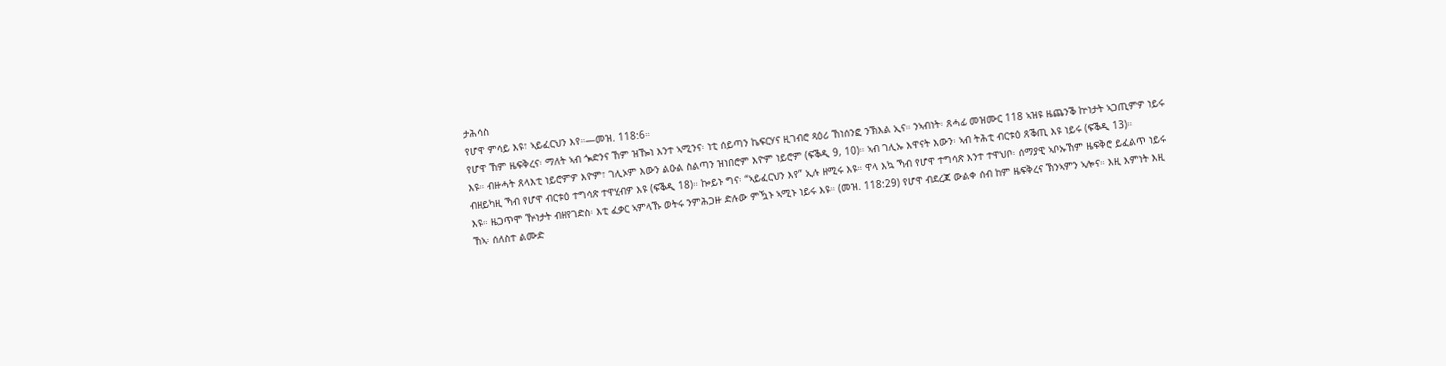ታሕሳስ
የሆዋ ምሳይ እዩ፣ ኣይፈርህን እየ።—መዝ. 118:6።
የሆዋ ኸም ዜፍቅረና፡ ማለት ኣብ ጐድንና ኸም ዝዀነ እንተ ኣሚንና፡ ነቲ ሰይጣን ኬፍርሃና ዚገብሮ ጻዕሪ ኸነሰንፎ ንኽእል ኢና። ንኣብነት፡ ጸሓፊ መዝሙር 118 ኣዝዩ ዜጨንቕ ኵነታት ኣጋጢምዎ ነይሩ እዩ። ብዙሓት ጸላእቲ ነይሮምዎ እዮም፣ ገሊኦም እውን ልዑል ስልጣን ዝነበሮም እዮም ነይሮም (ፍቕዲ 9, 10)። ኣብ ገሊኡ እዋናት እውን፡ ኣብ ትሕቲ ብርቱዕ ጸቕጢ እዩ ነይሩ (ፍቕዲ 13)። ብዘይካዚ ኻብ የሆዋ ብርቱዕ ተግሳጽ ተዋሂብዎ እዩ (ፍቕዲ 18)። ኰይኑ ግና፡ “ኣይፈርህን እየ” ኢሉ ዘሚሩ እዩ። ዋላ እኳ ኻብ የሆዋ ተግሳጽ እንተ ተዋህቦ፡ ሰማያዊ ኣቦኡኸም ዜፍቅሮ ይፈልጥ ነይሩ እዩ። ዜጋጥሞ ዅነታት ብዘየገድስ፡ እቲ ፈቃር ኣምላኹ ወትሩ ንምሕጋዙ ድሉው ምዃኑ ኣሚኑ ነይሩ እዩ። (መዝ. 118:29) የሆዋ ብደረጃ ውልቀ ሰብ ከም ዜፍቅረና ኽንኣምን ኣሎና። እዚ እምነት እዚ ኸኣ፡ ሰለስተ ልሙድ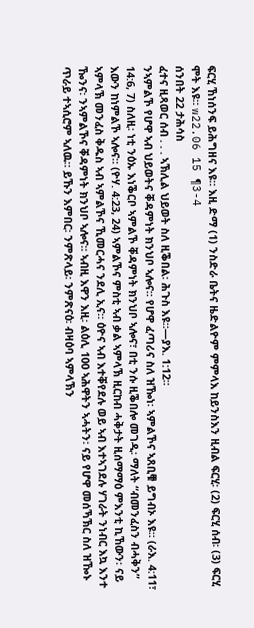ፍርሂ ኸነሰንፍ ይሕግዘና እዩ። እዚ ድማ (1) ንስድራ ቤትና ዜድልዮም ምምላእ ከይንስእን ዚብል ፍርሂ፡ (2) ፍርሂ ሰብ፡ (3) ፍርሂ ሞት እዩ። w22.06 15 ¶3-4
ሰንበት 22 ታሕሳስ
ፈተና ዚጻወር ሰብ . . . ኣኽሊል ህይወት ስለ ዚቕበል፡ ሕጉስ እዩ።—ያእ. 1:12።
ንኣምልኾ የሆዋ ኣብ ህይወትና ቐዳምነት ክንህቦ ኣሎና። የሆዋ ፈጣሪና ስለ ዝዀነ፡ ኣምልኾና ኣጸቢቑ ይግብኦ እዩ። (ራእ. 4:11፣ 14:6, 7) ስለዚ፡ ነቲ ንዕኡ እነቕርቦ ኣምልኾ ቐዳምነት ክንህቦ ኣሎና፣ በቲ ንሱ ዚቕበሎ መገዲ፡ ማለት “ብመንፈስን ብሓቅን” እውን ከነምልኾ ኣሎና። (ዮሃ. 4:23, 24) ኣምልኾና ምስቲ ኣብ ቃል ኣምላኽ ዚርከብ ሓቅታት ዚሰማማዕ ምእንቲ ኪኸውን፡ ናይ ኣምላኽ መንፈስ ቅዱስ ኣብ ኣምልኾና ኺመርሓና ንደሊ ኢና። ዕዮና ኣብ እተቐየደሉ ወይ ኣብ እተኣገደሉ ሃገራት ንነብር እኳ እንተ ዀንና፡ ንኣምልኾና ቐዳምነት ክንህቦ ኣሎና። ኣብዚ እዋን እዚ፡ ልዕሊ 100 ኣሕዋትን ኣሓትን፡ ናይ የሆዋ መሰኻኽር ስለ ዝዀኑ ጥራይ ተኣሲሮም ኣለዉ። ይኹን እምበር፡ ንምጽላይ፡ ንምጽናዕ፡ ብዛዕባ ኣምላኽን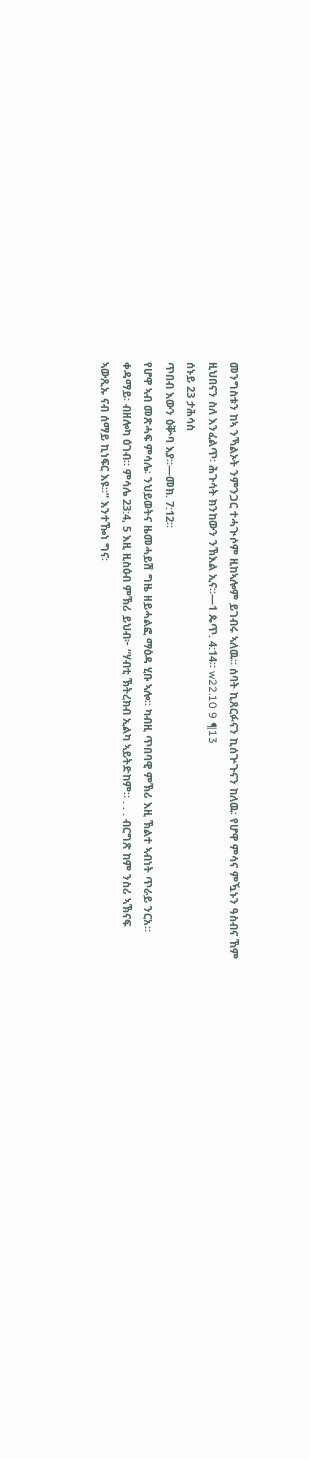መንግስቱን ከኣ ንኻልኦት ንምንጋር ተሓጒሶም ዚከኣሎም ይገብሩ ኣለዉ። ሰባት ኪጸርፉናን ኪሰጕጉናን ከለዉ፡ የሆዋ ምሳና ምዃኑን ዓስብና ኸም ዚህበናን ስለ እንፈልጥ፡ ሕጉሳት ክንከውን ንኽእል ኢና።—1 ጴጥ. 4:14። w22.10 9 ¶13
ሰኑይ 23 ታሕሳስ
ጥበብ እውን ዕቝባ እያ።—መክ. 7:12።
የሆዋ ኣብ መጽሓፍ ምሳሌ፡ ንህይወትና ዜመሓይሽ ግዜ ዘይሓልፎ ማዕዳ ሂቡ ኣሎ። ካብዚ ጥበባዊ ምኽሪ እዚ ኽልተ ኣብነት ጥራይ ንርአ። ቀዳማይ፡ ብዘሎካ ዕገብ። ምሳሌ 23:4, 5 እዚ ዚስዕብ ምኽሪ ይህብ፦ “ሃብቲ ኽትረክብ ኢልካ ኣይትድከም። . . . ብርግጽ ከም ንስሪ ኣኽናፍ ኣውጺኡ ናብ ሰማይ ኪነፍር እዩ።” እንተዀነ ግና፡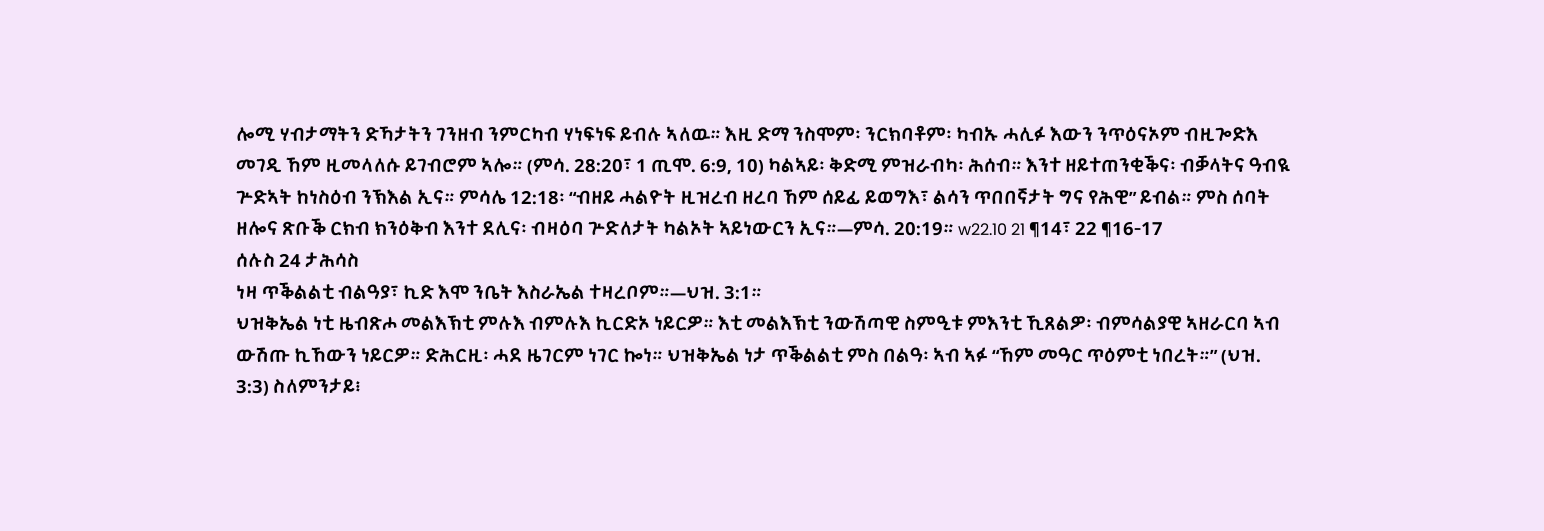ሎሚ ሃብታማትን ድኻታትን ገንዘብ ንምርካብ ሃነፍነፍ ይብሉ ኣለዉ። እዚ ድማ ንስሞም፡ ንርክባቶም፡ ካብኡ ሓሊፉ እውን ንጥዕናኦም ብዚጐድእ መገዲ ኸም ዚመላለሱ ይገብሮም ኣሎ። (ምሳ. 28:20፣ 1 ጢሞ. 6:9, 10) ካልኣይ፡ ቅድሚ ምዝራብካ፡ ሕሰብ። እንተ ዘይተጠንቂቕና፡ ብቓላትና ዓብዪ ጕድኣት ከነስዕብ ንኽእል ኢና። ምሳሌ 12:18፡ “ብዘይ ሓልዮት ዚዝረብ ዘረባ ኸም ሰይፊ ይወግእ፣ ልሳን ጥበበኛታት ግና የሕዊ” ይብል። ምስ ሰባት ዘሎና ጽቡቕ ርክብ ክንዕቅብ እንተ ደሊና፡ ብዛዕባ ጕድለታት ካልኦት ኣይነውርን ኢና።—ምሳ. 20:19። w22.10 21 ¶14፣ 22 ¶16-17
ሰሉስ 24 ታሕሳስ
ነዛ ጥቕልልቲ ብልዓያ፣ ኪድ እሞ ንቤት እስራኤል ተዛረቦም።—ህዝ. 3:1።
ህዝቅኤል ነቲ ዜብጽሖ መልእኽቲ ምሉእ ብምሉእ ኪርድኦ ነይርዎ። እቲ መልእኽቲ ንውሽጣዊ ስምዒቱ ምእንቲ ኺጸልዎ፡ ብምሳልያዊ ኣዘራርባ ኣብ ውሽጡ ኪኸውን ነይርዎ። ድሕርዚ፡ ሓደ ዜገርም ነገር ኰነ። ህዝቅኤል ነታ ጥቕልልቲ ምስ በልዓ፡ ኣብ ኣፉ “ኸም መዓር ጥዕምቲ ነበረት።” (ህዝ. 3:3) ስለምንታይ፧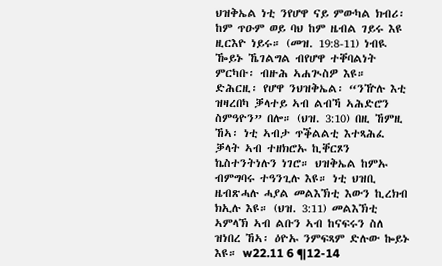ህዝቅኤል ነቲ ንየሆዋ ናይ ምውካል ክብሪ፡ ከም ጥዑም ወይ ባህ ከም ዜብል ገይሩ እዩ ዚርእዮ ነይሩ። (መዝ. 19:8-11) ነብዪ ዀይኑ ኼገልግል ብየሆዋ ተቐባልነት ምርካቡ፡ ብዙሕ ኣሐጒስዎ እዩ። ድሕርዚ፡ የሆዋ ንህዝቅኤል፡ “ንዅሉ እቲ ዝዛረበካ ቓላተይ ኣብ ልብኻ ኣሕድሮን ስምዓዮን” በሎ። (ህዝ. 3:10) በዚ ኸምዚ ኸኣ፡ ነቲ ኣብታ ጥቕልልቲ እተጻሕፈ ቓላት ኣብ ተዘክሮኡ ኪቐርጾን ኬስተንትነሉን ነገሮ። ህዝቅኤል ከምኡ ብምግባሩ ተዓንጊሉ እዩ። ነቲ ህዝቢ ዜብጽሓሉ ሓያል መልእኽቲ እውን ኪረክብ ክኢሉ እዩ። (ህዝ. 3:11) መልእኽቲ ኣምላኽ ኣብ ልቡን ኣብ ከናፍሩን ስለ ዝነበረ ኸኣ፡ ዕዮኡ ንምፍጻም ድሉው ኰይኑ እዩ። w22.11 6 ¶12-14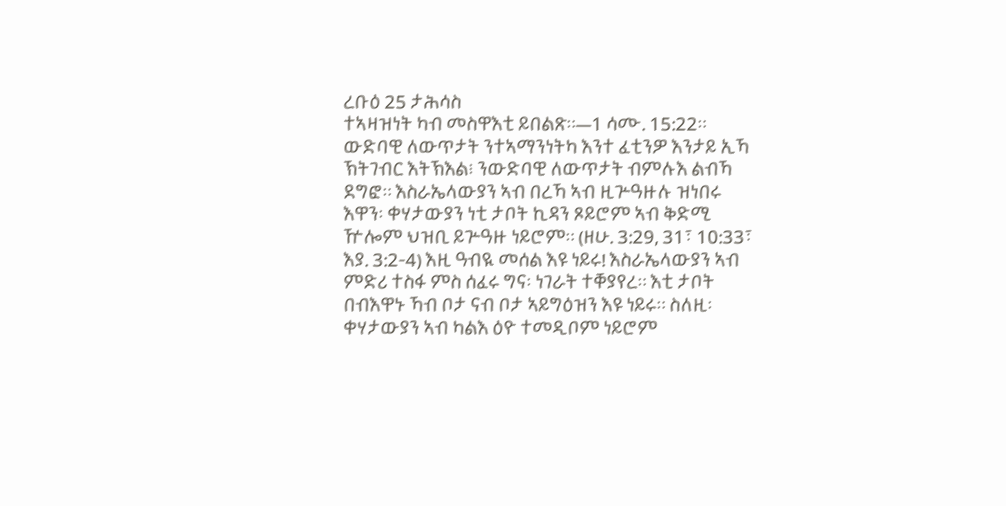ረቡዕ 25 ታሕሳስ
ተኣዛዝነት ካብ መስዋእቲ ይበልጽ።—1 ሳሙ. 15:22።
ውድባዊ ለውጥታት ንተኣማንነትካ እንተ ፈቲንዎ እንታይ ኢኻ ኽትገብር እትኽእል፧ ንውድባዊ ለውጥታት ብምሉእ ልብኻ ደግፎ። እስራኤላውያን ኣብ በረኻ ኣብ ዚጕዓዙሉ ዝነበሩ እዋን፡ ቀሃታውያን ነቲ ታቦት ኪዳን ጾይሮም ኣብ ቅድሚ ዅሎም ህዝቢ ይጕዓዙ ነይሮም። (ዘሁ. 3:29, 31፣ 10:33፣ እያ. 3:2-4) እዚ ዓብዪ መሰል እዩ ነይሩ! እስራኤላውያን ኣብ ምድሪ ተስፋ ምስ ሰፈሩ ግና፡ ነገራት ተቐያየረ። እቲ ታቦት በብእዋኑ ኻብ ቦታ ናብ ቦታ ኣይግዕዝን እዩ ነይሩ። ስለዚ፡ ቀሃታውያን ኣብ ካልእ ዕዮ ተመዲቦም ነይሮም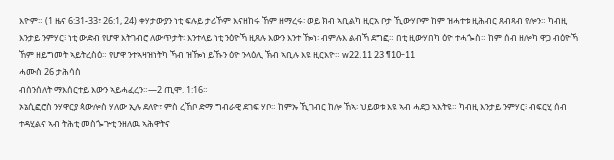እዮም። (1 ዜና 6:31-33፣ 26:1, 24) ቀሃታውያን ነቲ ፍሉይ ታሪኾም እናዘከሩ ኸም ዘማረሩ፡ ወይ ክብ ኣቢልካ ዚርአ ቦታ ኺውሃቦም ከም ዝሓተቱ ዚሕብር ጸብጻብ የሎን። ካብዚ እንታይ ንምሃር፧ ነቲ ውድብ የሆዋ እትገብሮ ለውጥታት፡ እንተላይ ነቲ ንዕዮኻ ዚጸሉ እውን እንተ ዀነ፡ ብምሉእ ልብኻ ደግፎ። በቲ ዚውሃበካ ዕዮ ተሓጐስ። ከም ሰብ ዘሎካ ዋጋ ብዕዮኻ ኸም ዘይግመት ኣይትረስዕ። የሆዋ ንተኣዛዝነትካ ኻብ ዝዀነ ይኹን ዕዮ ንላዕሊ ኽብ ኣቢሉ እዩ ዚርእዮ። w22.11 23 ¶10-11
ሓሙስ 26 ታሕሳስ
ብሰንሰለት ማእሰርተይ እውን ኣይሓፈረን።—2 ጢሞ. 1:16።
ኦኔሲፎሮስ ንሃዋርያ ጳውሎስ ሃለው ኢሉ ደለዮ፣ ምስ ረኸቦ ድማ ግብራዊ ደገፍ ሃቦ። ከምኡ ኺገብር ከሎ ኸኣ፡ ህይወቱ እዩ ኣብ ሓደጋ ኣእትዩ። ካብዚ እንታይ ንምሃር፧ ብፍርሂ ሰብ ተዳሂልና ኣብ ትሕቲ መስጐጕቲ ንዘለዉ ኣሕዋትና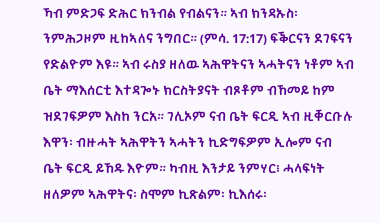ኻብ ምድጋፍ ድሕር ክንብል የብልናን። ኣብ ክንዳኡስ፡ ንምሕጋዞም ዚከኣለና ንግበር። (ምሳ. 17:17) ፍቕርናን ደገፍናን የድልዮም እዩ። ኣብ ሩስያ ዘለዉ ኣሕዋትናን ኣሓትናን ነቶም ኣብ ቤት ማእሰርቲ እተዳጐኑ ክርስትያናት ብጾቶም ብኸመይ ከም ዝደገፍዎም እስከ ንርአ። ገሊኦም ናብ ቤት ፍርዲ ኣብ ዚቐርቡሉ እዋን፡ ብዙሓት ኣሕዋትን ኣሓትን ኪድግፍዎም ኢሎም ናብ ቤት ፍርዲ ይኸዱ እዮም። ካብዚ እንታይ ንምሃር፧ ሓላፍነት ዘለዎም ኣሕዋትና፡ ስሞም ኪጽልም፡ ኪእሰሩ፡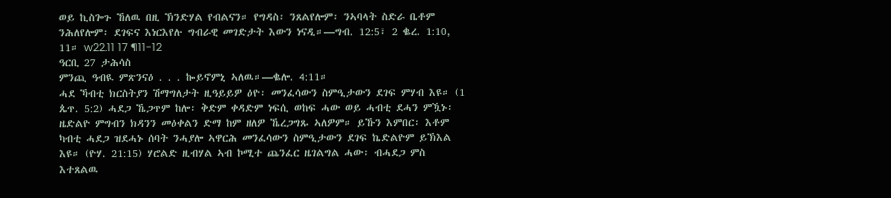ወይ ኪስጐጉ ኸለዉ በዚ ኽንድሃል የብልናን። የግዳስ፡ ንጸልየሎም፡ ንኣባላት ስድራ ቤቶም ንሕለየሎም፡ ደገፍና እነርእየሉ ግብራዊ መገድታት እውን ነናዲ።—ግብ. 12:5፣ 2 ቈረ. 1:10, 11። w22.11 17 ¶11-12
ዓርቢ 27 ታሕሳስ
ምንጪ ዓብዪ ምጽንናዕ . . . ኰይኖምኒ ኣለዉ።—ቈሎ. 4:11።
ሓደ ኻብቲ ክርስትያን ሽማግለታት ዚዓይይዎ ዕዮ፡ መንፈሳውን ስምዒታውን ደገፍ ምሃብ እዩ። (1 ጴጥ. 5:2) ሓደጋ ኼጋጥም ከሎ፡ ቅድም ቀዳድም ነፍሲ ወከፍ ሓው ወይ ሓብቲ ደሓን ምዃኑ፡ ዜድልዮ ምግብን ክዳንን መዕቀልን ድማ ከም ዘለዎ ኼረጋግጹ ኣለዎም። ይኹን እምበር፡ እቶም ካብቲ ሓደጋ ዝደሓኑ ሰባት ንሓያሎ ኣዋርሕ መንፈሳውን ስምዒታውን ደገፍ ኬድልዮም ይኽእል እዩ። (ዮሃ. 21:15) ሃሮልድ ዚብሃል ኣብ ኮሚተ ጨንፈር ዜገልግል ሓው፡ ብሓደጋ ምስ እተጸልዉ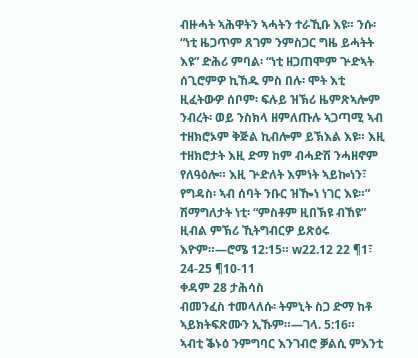ብዙሓት ኣሕዋትን ኣሓትን ተራኺቡ እዩ። ንሱ፡ “ነቲ ዜጋጥም ጸገም ንምስጋር ግዜ ይሓትት እዩ” ድሕሪ ምባል፡ “ነቲ ዘጋጠሞም ጕድኣት ሰጊሮምዎ ኪኸዱ ምስ በሉ፡ ሞት እቲ ዚፈትውዎ ሰቦም፡ ፍሉይ ዝኽሪ ዜምጽኣሎም ንብረት፡ ወይ ንስክላ ዘምለጡሉ ኣጋጣሚ ኣብ ተዘክሮኦም ቅጅል ኪብሎም ይኽእል እዩ። እዚ ተዘክሮታት እዚ ድማ ከም ብሓድሽ ንሓዘኖም የለዓዕሎ። እዚ ጕድለት እምነት ኣይኰነን፣ የግዳስ፡ ኣብ ሰባት ንቡር ዝዀነ ነገር እዩ።” ሽማግለታት ነቲ፡ “ምስቶም ዚበኽዩ ብኸዩ” ዚብል ምኽሪ ኺትግብርዎ ይጽዕሩ እዮም።—ሮሜ 12:15። w22.12 22 ¶1፣ 24-25 ¶10-11
ቀዳም 28 ታሕሳስ
ብመንፈስ ተመላለሱ፡ ትምኒት ስጋ ድማ ከቶ ኣይክትፍጽሙን ኢኹም።—ገላ. 5:16።
ኣብቲ ቕኑዕ ንምግባር እንገብሮ ቓልሲ ምእንቲ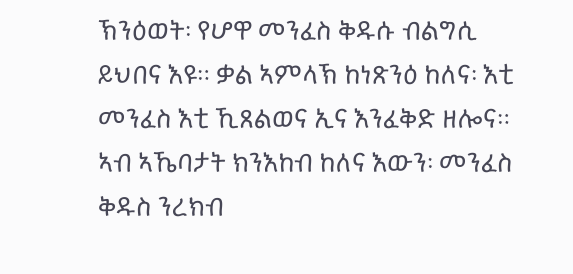ኽንዕወት፡ የሆዋ መንፈስ ቅዱሱ ብልግሲ ይህበና እዩ። ቃል ኣምላኽ ከነጽንዕ ከለና፡ እቲ መንፈስ እቲ ኺጸልወና ኢና እንፈቅድ ዘሎና። ኣብ ኣኼባታት ክንእከብ ከለና እውን፡ መንፈስ ቅዱስ ንረክብ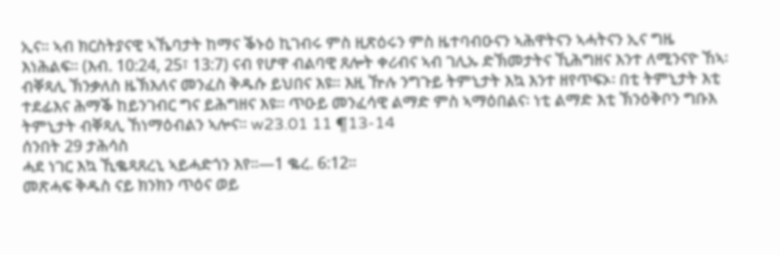ኢና። ኣብ ክርስትያናዊ ኣኼባታት ከማና ቕኑዕ ኪገብሩ ምስ ዚጽዕሩን ምስ ዜተባብዑናን ኣሕዋትናን ኣሓትናን ኢና ግዜ እነሕልፍ። (እብ. 10:24, 25፣ 13:7) ናብ የሆዋ ብልባዊ ጸሎት ቀሪብና ኣብ ገሊኡ ድኽመታትና ኺሕግዘና እንተ ለሚንናዮ ኸኣ፡ ብቐጻሊ ኽንቃለስ ዜኽእለና መንፈስ ቅዱሱ ይህበና እዩ። እዚ ዅሉ ንግጉይ ትምኒታት እኳ እንተ ዘየጥፍኦ፡ በቲ ትምኒታት እቲ ተደፊእና ሕማቕ ከይንገብር ግና ይሕግዘና እዩ። ጥዑይ መንፈሳዊ ልማድ ምስ ኣማዕበልና፡ ነቲ ልማድ እቲ ኽንዕቅቦን ግቡእ ትምኒታት ብቐጻሊ ኸነማዕብልን ኣሎና። w23.01 11 ¶13-14
ሰንበት 29 ታሕሳስ
ሓደ ነገር እኳ ኺቈጻጸረኒ ኣይሓድጎን እየ።—1 ቈረ. 6:12።
መጽሓፍ ቅዱስ ናይ ክንክን ጥዕና ወይ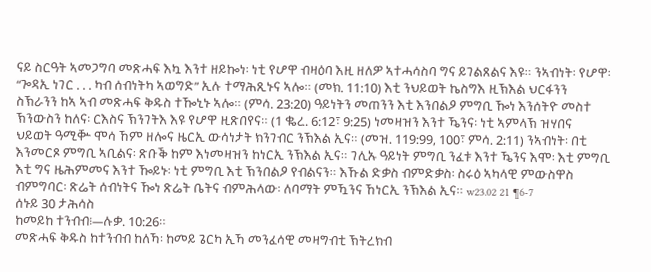ናይ ስርዓት ኣመጋግባ መጽሓፍ እኳ እንተ ዘይኰነ፡ ነቲ የሆዋ ብዛዕባ እዚ ዘለዎ ኣተሓሳስባ ግና ይገልጸልና እዩ። ንኣብነት፡ የሆዋ፡ “ጐዳኢ ነገር . . . ካብ ሰብነትካ ኣወግድ” ኢሉ ተማሕጺኑና ኣሎ። (መክ. 11:10) እቲ ንህይወት ኬስግእ ዚኽእል ህርፋንን ስኽራንን ከኣ ኣብ መጽሓፍ ቅዱስ ተዀኒኑ ኣሎ። (ምሳ. 23:20) ዓይነትን መጠንን እቲ እንበልዖ ምግቢ ዀነ እንሰትዮ መስተ ኽንውስን ከለና፡ ርእስና ኽንገትእ እዩ የሆዋ ዚጽበየና። (1 ቈረ. 6:12፣ 9:25) ነመዛዝን እንተ ዄንና፡ ነቲ ኣምላኽ ዝሃበና ህይወት ዓሚቝ ሞሳ ኸም ዘሎና ዜርኢ ውሳነታት ክንገብር ንኽእል ኢና። (መዝ. 119:99, 100፣ ምሳ. 2:11) ንኣብነት፡ በቲ እንመርጾ ምግቢ ኣቢልና፡ ጽቡቕ ከም እነመዛዝን ከነርኢ ንኽእል ኢና። ገሊኡ ዓይነት ምግቢ ንፈቱ እንተ ዄንና እሞ፡ እቲ ምግቢ እቲ ግና ዜሕምመና እንተ ዀይኑ፡ ነቲ ምግቢ እቲ ኽንበልዖ የብልናን። እኹል ድቃስ ብምድቃስ፡ ስሩዕ ኣካላዊ ምውስዋስ ብምግባር፡ ጽሬት ሰብነትና ዀነ ጽሬት ቤትና ብምሕላው፡ ለባማት ምዃንና ኸነርኢ ንኽእል ኢና። w23.02 21 ¶6-7
ሰኑይ 30 ታሕሳስ
ከመይከ ተንብብ፧—ሉቃ. 10:26።
መጽሓፍ ቅዱስ ከተንብብ ከለኻ፡ ከመይ ጌርካ ኢኻ መንፈሳዊ መዛግብቲ ኽትረክብ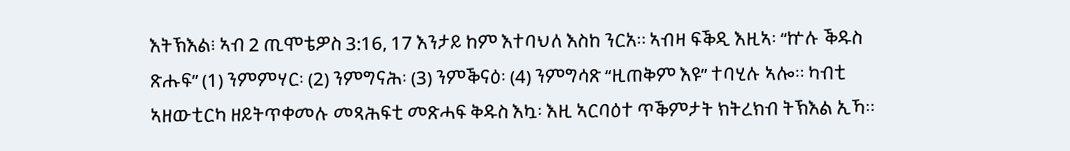እትኽእል፧ ኣብ 2 ጢሞቴዎስ 3:16, 17 እንታይ ከም እተባህለ እስከ ንርአ። ኣብዛ ፍቕዲ እዚኣ፡ “ኵሉ ቕዱስ ጽሑፍ” (1) ንምምሃር፡ (2) ንምግናሕ፡ (3) ንምቕናዕ፡ (4) ንምግሳጽ “ዚጠቅም እዩ” ተባሂሉ ኣሎ። ካብቲ ኣዘውቲርካ ዘይትጥቀመሉ መጻሕፍቲ መጽሓፍ ቅዱስ እኳ፡ እዚ ኣርባዕተ ጥቕምታት ክትረክብ ትኽእል ኢኻ።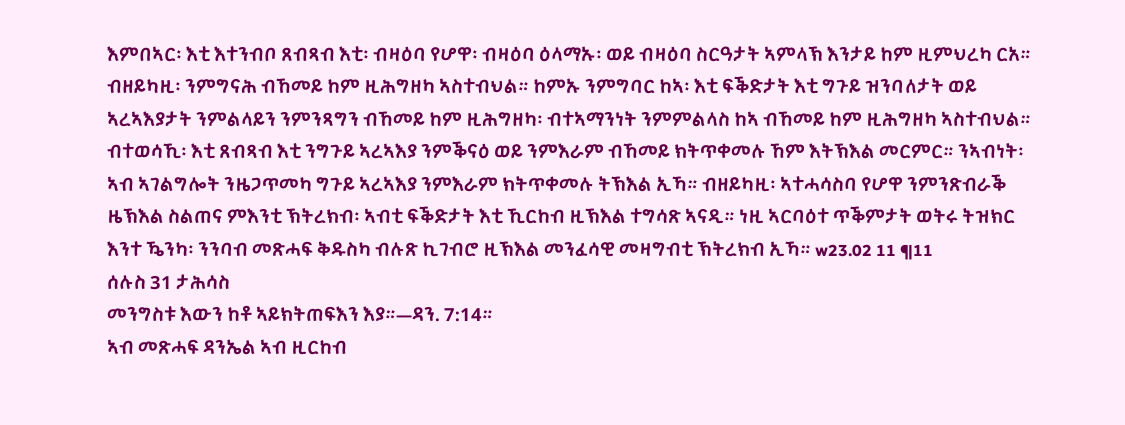እምበኣር፡ እቲ እተንብቦ ጸብጻብ እቲ፡ ብዛዕባ የሆዋ፡ ብዛዕባ ዕላማኡ፡ ወይ ብዛዕባ ስርዓታት ኣምላኽ እንታይ ከም ዚምህረካ ርአ። ብዘይካዚ፡ ንምግናሕ ብኸመይ ከም ዚሕግዘካ ኣስተብህል። ከምኡ ንምግባር ከኣ፡ እቲ ፍቕድታት እቲ ግጉይ ዝንባለታት ወይ ኣረኣእያታት ንምልላይን ንምንጻግን ብኸመይ ከም ዚሕግዘካ፡ ብተኣማንነት ንምምልላስ ከኣ ብኸመይ ከም ዚሕግዘካ ኣስተብህል። ብተወሳኺ፡ እቲ ጸብጻብ እቲ ንግጉይ ኣረኣእያ ንምቕናዕ ወይ ንምእራም ብኸመይ ክትጥቀመሉ ኸም እትኽእል መርምር። ንኣብነት፡ ኣብ ኣገልግሎት ንዜጋጥመካ ግጉይ ኣረኣእያ ንምእራም ክትጥቀመሉ ትኽእል ኢኻ። ብዘይካዚ፡ ኣተሓሳስባ የሆዋ ንምንጽብራቕ ዜኽእል ስልጠና ምእንቲ ኽትረክብ፡ ኣብቲ ፍቕድታት እቲ ኺርከብ ዚኽእል ተግሳጽ ኣናዲ። ነዚ ኣርባዕተ ጥቕምታት ወትሩ ትዝክር እንተ ዄንካ፡ ንንባብ መጽሓፍ ቅዱስካ ብሉጽ ኪገብሮ ዚኽእል መንፈሳዊ መዛግብቲ ኽትረክብ ኢኻ። w23.02 11 ¶11
ሰሉስ 31 ታሕሳስ
መንግስቱ እውን ከቶ ኣይክትጠፍእን እያ።—ዳን. 7:14።
ኣብ መጽሓፍ ዳንኤል ኣብ ዚርከብ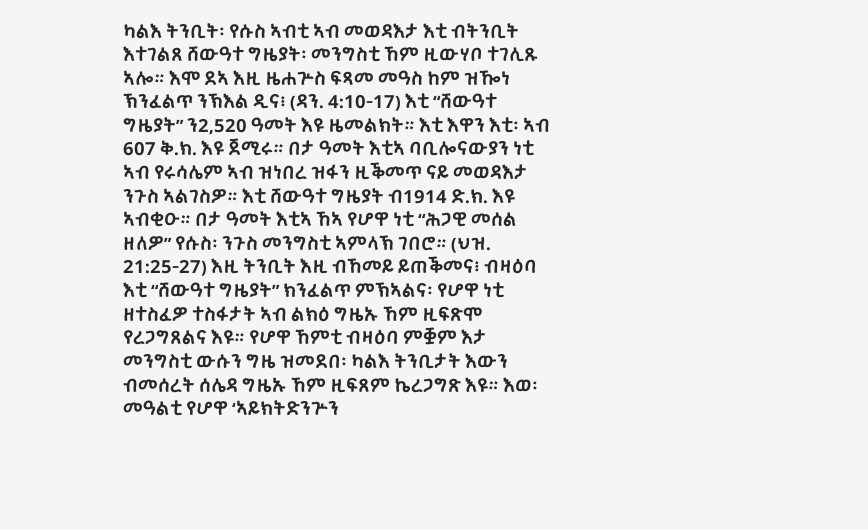ካልእ ትንቢት፡ የሱስ ኣብቲ ኣብ መወዳእታ እቲ ብትንቢት እተገልጸ ሸውዓተ ግዜያት፡ መንግስቲ ኸም ዚውሃቦ ተገሊጹ ኣሎ። እሞ ደኣ እዚ ዜሐጕስ ፍጻመ መዓስ ከም ዝዀነ ኽንፈልጥ ንኽእል ዲና፧ (ዳን. 4:10-17) እቲ “ሸውዓተ ግዜያት” ን2,520 ዓመት እዩ ዜመልክት። እቲ እዋን እቲ፡ ኣብ 607 ቅ.ክ. እዩ ጀሚሩ። በታ ዓመት እቲኣ ባቢሎናውያን ነቲ ኣብ የሩሳሌም ኣብ ዝነበረ ዝፋን ዚቕመጥ ናይ መወዳእታ ንጉስ ኣልገስዎ። እቲ ሸውዓተ ግዜያት ብ1914 ድ.ክ. እዩ ኣብቂዑ። በታ ዓመት እቲኣ ኸኣ የሆዋ ነቲ “ሕጋዊ መሰል ዘለዎ” የሱስ፡ ንጉስ መንግስቲ ኣምላኽ ገበሮ። (ህዝ. 21:25-27) እዚ ትንቢት እዚ ብኸመይ ይጠቕመና፧ ብዛዕባ እቲ “ሸውዓተ ግዜያት” ክንፈልጥ ምኽኣልና፡ የሆዋ ነቲ ዘተስፈዎ ተስፋታት ኣብ ልክዕ ግዜኡ ኸም ዚፍጽሞ የረጋግጸልና እዩ። የሆዋ ኸምቲ ብዛዕባ ምቛም እታ መንግስቲ ውሱን ግዜ ዝመደበ፡ ካልእ ትንቢታት እውን ብመሰረት ሰሌዳ ግዜኡ ኸም ዚፍጸም ኬረጋግጽ እዩ። እወ፡ መዓልቲ የሆዋ ‘ኣይክትድንጕን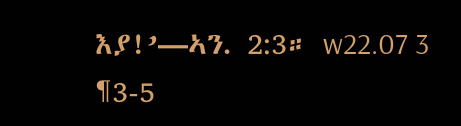እያ!’—ኣን. 2:3። w22.07 3 ¶3-5